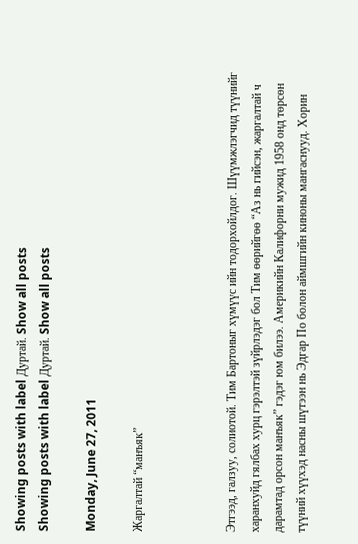Showing posts with label Дуртай. Show all posts
Showing posts with label Дуртай. Show all posts

Monday, June 27, 2011

Жаргалтай “манъяк”



Этгээд, галзуу, солиотой. Тим Бартоныг хүмүүс ийн тодорхойлдог. Шүүмжлэгчид түүнийг харанхуйд гялбах хурц гэрэлтэй зүйрлэдэг бол Тим өөрийгөө “Аз нь гийсэн, жаргалтай ч дарамтад орсон манъяк” гэдэг юм билээ. Америкийн Калифорни мужид 1958 онд төрсөн түүний хүүхэд насны шүтээн нь Эдгар По болон аймшгийн киноны мангаснууд. Хорин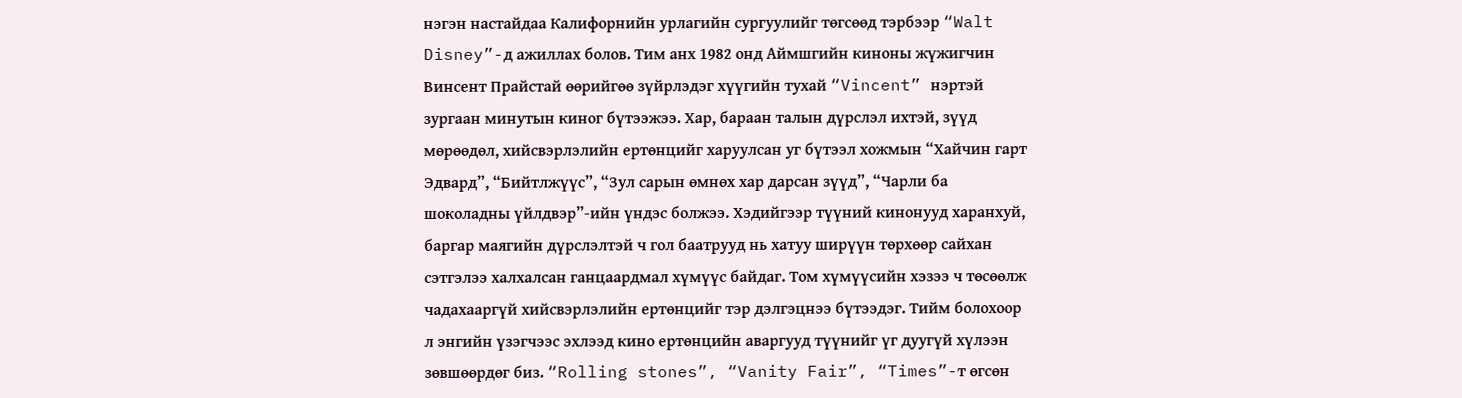нэгэн настайдаа Калифорнийн урлагийн сургуулийг төгсөөд тэрбээр “Walt Disney”-д ажиллах болов. Тим анх 1982 онд Аймшгийн киноны жүжигчин Винсент Прайстай өөрийгөө зүйрлэдэг хүүгийн тухай “Vincent” нэртэй зургаан минутын киног бүтээжээ. Хар, бараан талын дүрслэл ихтэй, зүүд мөрөөдөл, хийсвэрлэлийн ертөнцийг харуулсан уг бүтээл хожмын “Хайчин гарт Эдвард”, “Бийтлжүүс”, “Зул сарын өмнөх хар дарсан зүүд”, “Чарли ба шоколадны үйлдвэр”-ийн үндэс болжээ. Хэдийгээр түүний кинонууд харанхуй, баргар маягийн дүрслэлтэй ч гол баатрууд нь хатуу ширүүн төрхөөр сайхан сэтгэлээ халхалсан ганцаардмал хүмүүс байдаг. Том хүмүүсийн хэзээ ч төсөөлж чадахааргүй хийсвэрлэлийн ертөнцийг тэр дэлгэцнээ бүтээдэг. Тийм болохоор л энгийн үзэгчээс эхлээд кино ертөнцийн аваргууд түүнийг үг дуугүй хүлээн зөвшөөрдөг биз. “Rolling stones”, “Vanity Fair”, “Times”-т өгсөн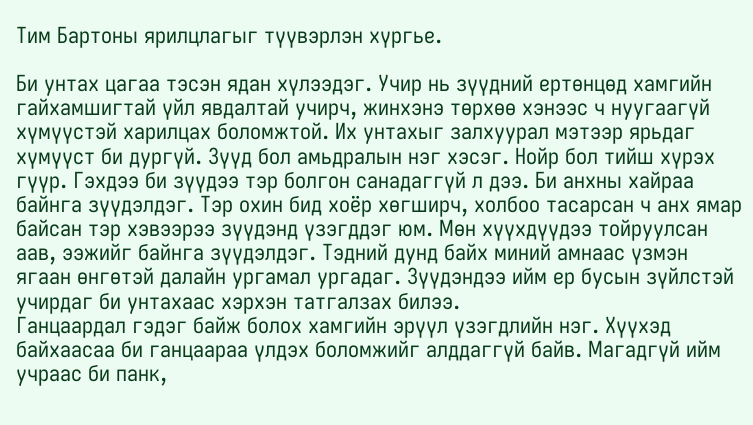Тим Бартоны ярилцлагыг түүвэрлэн хүргье.

Би унтах цагаа тэсэн ядан хүлээдэг. Учир нь зүүдний ертөнцөд хамгийн гайхамшигтай үйл явдалтай учирч, жинхэнэ төрхөө хэнээс ч нуугаагүй хүмүүстэй харилцах боломжтой. Их унтахыг залхуурал мэтээр ярьдаг хүмүүст би дургүй. Зүүд бол амьдралын нэг хэсэг. Нойр бол тийш хүрэх гүүр. Гэхдээ би зүүдээ тэр болгон санадаггүй л дээ. Би анхны хайраа байнга зүүдэлдэг. Тэр охин бид хоёр хөгширч, холбоо тасарсан ч анх ямар байсан тэр хэвээрээ зүүдэнд үзэгддэг юм. Мөн хүүхдүүдээ тойруулсан аав, ээжийг байнга зүүдэлдэг. Тэдний дунд байх миний амнаас үзмэн ягаан өнгөтэй далайн ургамал ургадаг. Зүүдэндээ ийм ер бусын зүйлстэй учирдаг би унтахаас хэрхэн татгалзах билээ.
Ганцаардал гэдэг байж болох хамгийн эрүүл үзэгдлийн нэг. Хүүхэд байхаасаа би ганцаараа үлдэх боломжийг алддаггүй байв. Магадгүй ийм учраас би панк,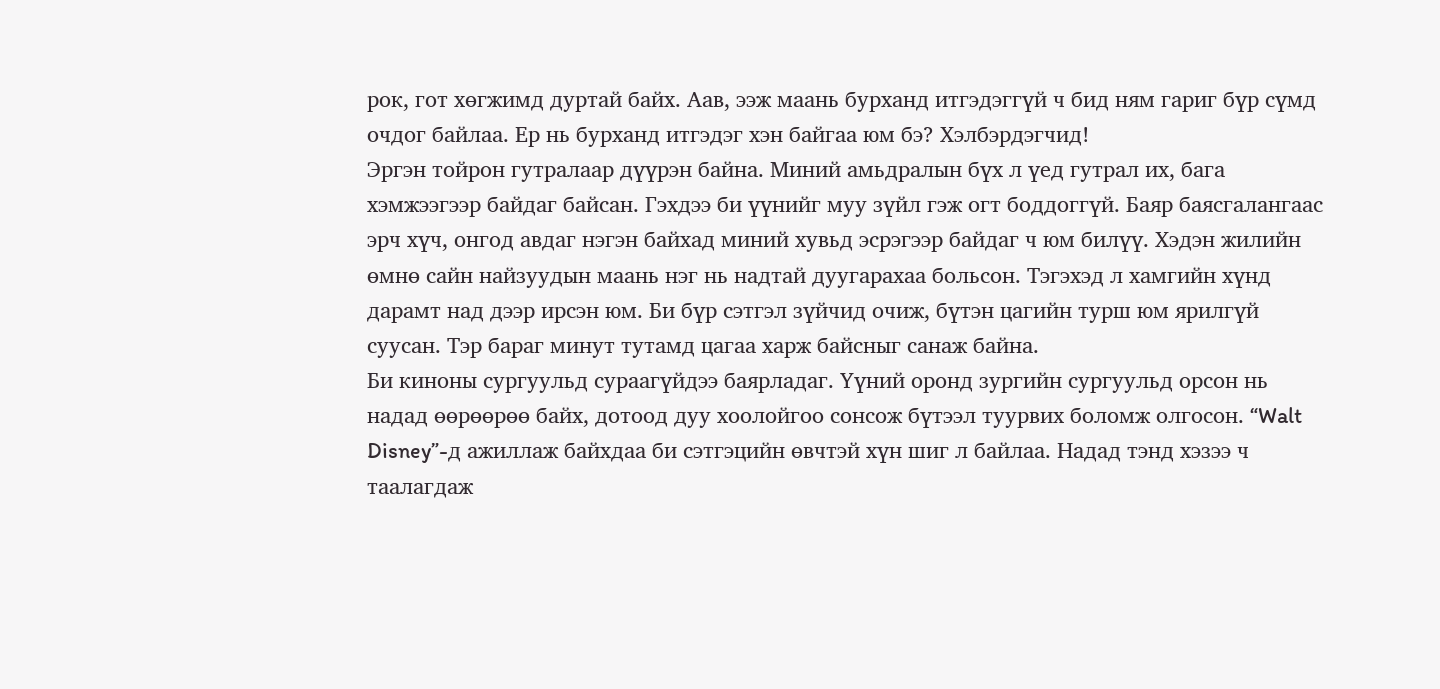рок, гот хөгжимд дуртай байх. Аав, ээж маань бурханд итгэдэггүй ч бид ням гариг бүр сүмд очдог байлаа. Ер нь бурханд итгэдэг хэн байгаа юм бэ? Хэлбэрдэгчид!
Эргэн тойрон гутралаар дүүрэн байна. Миний амьдралын бүх л үед гутрал их, бага хэмжээгээр байдаг байсан. Гэхдээ би үүнийг муу зүйл гэж огт боддоггүй. Баяр баясгалангаас эрч хүч, онгод авдаг нэгэн байхад миний хувьд эсрэгээр байдаг ч юм билүү. Хэдэн жилийн өмнө сайн найзуудын маань нэг нь надтай дуугарахаа больсон. Тэгэхэд л хамгийн хүнд дарамт над дээр ирсэн юм. Би бүр сэтгэл зүйчид очиж, бүтэн цагийн турш юм ярилгүй суусан. Тэр бараг минут тутамд цагаа харж байсныг санаж байна.
Би киноны сургуульд сураагүйдээ баярладаг. Үүний оронд зургийн сургуульд орсон нь надад өөрөөрөө байх, дотоод дуу хоолойгоо сонсож бүтээл туурвих боломж олгосон. “Walt Disney”-д ажиллаж байхдаа би сэтгэцийн өвчтэй хүн шиг л байлаа. Надад тэнд хэзээ ч таалагдаж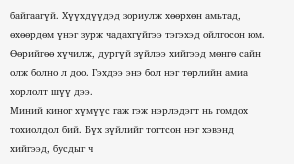байгаагүй. Хүүхдүүдэд зориулж хөөрхөн амьтад, өхөөрдөм үнэг зурж чадахгүйгээ тэгэхэд ойлгосон юм. Өөрийгөө хүчилж, дургүй зүйлээ хийгээд мөнгө сайн олж болно л доо. Гэхдээ энэ бол нэг төрлийн амиа хорлолт шүү дээ.
Миний киног хүмүүс гаж гэж нэрлэдэгт нь гомдох тохиолдол бий. Бүх зүйлийг тогтсон нэг хэвэнд хийгээд, бусдыг ч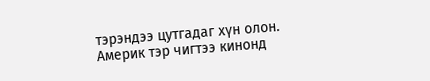тэрэндээ цутгадаг хүн олон. Америк тэр чигтээ кинонд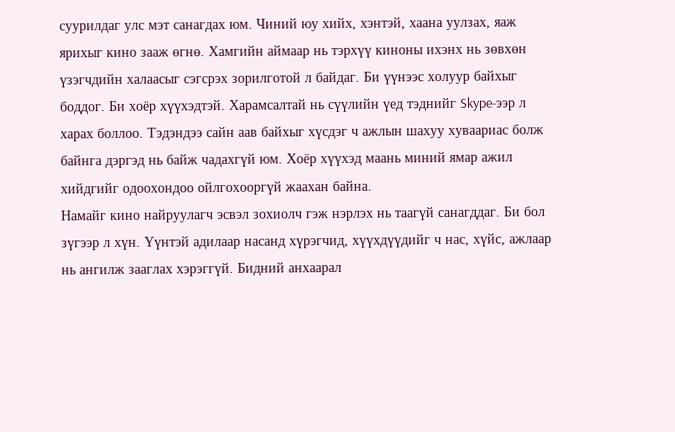суурилдаг улс мэт санагдах юм. Чиний юу хийх, хэнтэй, хаана уулзах, яаж ярихыг кино зааж өгнө. Хамгийн аймаар нь тэрхүү киноны ихэнх нь зөвхөн үзэгчдийн халаасыг сэгсрэх зорилготой л байдаг. Би үүнээс холуур байхыг боддог. Би хоёр хүүхэдтэй. Харамсалтай нь сүүлийн үед тэднийг Skype-ээр л харах боллоо. Тэдэндээ сайн аав байхыг хүсдэг ч ажлын шахуу хуваариас болж байнга дэргэд нь байж чадахгүй юм. Хоёр хүүхэд маань миний ямар ажил хийдгийг одоохондоо ойлгохооргүй жаахан байна.
Намайг кино найруулагч эсвэл зохиолч гэж нэрлэх нь таагүй санагддаг. Би бол зүгээр л хүн. Үүнтэй адилаар насанд хүрэгчид, хүүхдүүдийг ч нас, хүйс, ажлаар нь ангилж зааглах хэрэггүй. Бидний анхаарал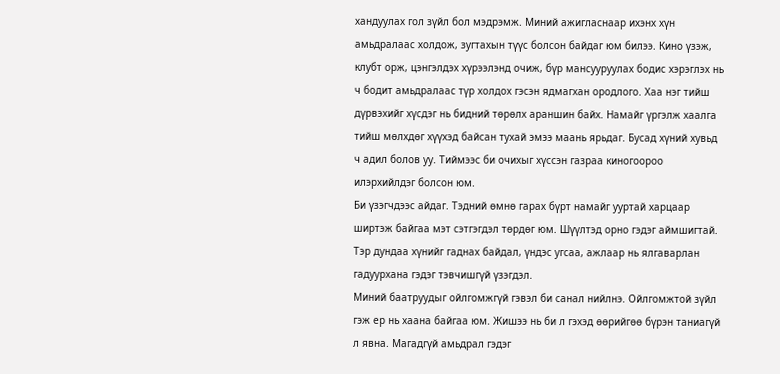хандуулах гол зүйл бол мэдрэмж. Миний ажигласнаар ихэнх хүн амьдралаас холдож, зугтахын түүс болсон байдаг юм билээ. Кино үзэж, клубт орж, цэнгэлдэх хүрээлэнд очиж, бүр мансууруулах бодис хэрэглэх нь ч бодит амьдралаас түр холдох гэсэн ядмагхан ородлого. Хаа нэг тийш дүрвэхийг хүсдэг нь бидний төрөлх араншин байх. Намайг үргэлж хаалга тийш мөлхдөг хүүхэд байсан тухай эмээ маань ярьдаг. Бусад хүний хувьд ч адил болов уу. Тиймээс би очихыг хүссэн газраа киногоороо илэрхийлдэг болсон юм.
Би үзэгчдээс айдаг. Тэдний өмнө гарах бүрт намайг ууртай харцаар ширтэж байгаа мэт сэтгэгдэл төрдөг юм. Шүүлтэд орно гэдэг аймшигтай. Тэр дундаа хүнийг гаднах байдал, үндэс угсаа, ажлаар нь ялгаварлан гадуурхана гэдэг тэвчишгүй үзэгдэл.
Миний баатруудыг ойлгомжгүй гэвэл би санал нийлнэ. Ойлгомжтой зүйл гэж ер нь хаана байгаа юм. Жишээ нь би л гэхэд өөрийгөө бүрэн таниагүй л явна. Магадгүй амьдрал гэдэг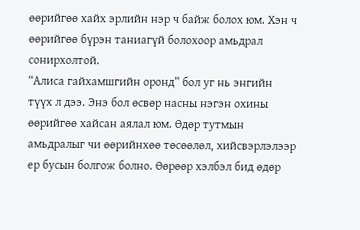өөрийгөө хайх эрлийн нэр ч байж болох юм. Хэн ч өөрийгөө бүрэн таниагүй болохоор амьдрал сонирхолтой.
“Алиса гайхамшгийн оронд” бол уг нь энгийн түүх л дээ. Энэ бол өсвөр насны нэгэн охины өөрийгөө хайсан аялал юм. Өдөр тутмын амьдралыг чи өөрийнхөө төсөөлөл, хийсвэрлэлээр ер бусын болгож болно. Өөрөөр хэлбэл бид өдөр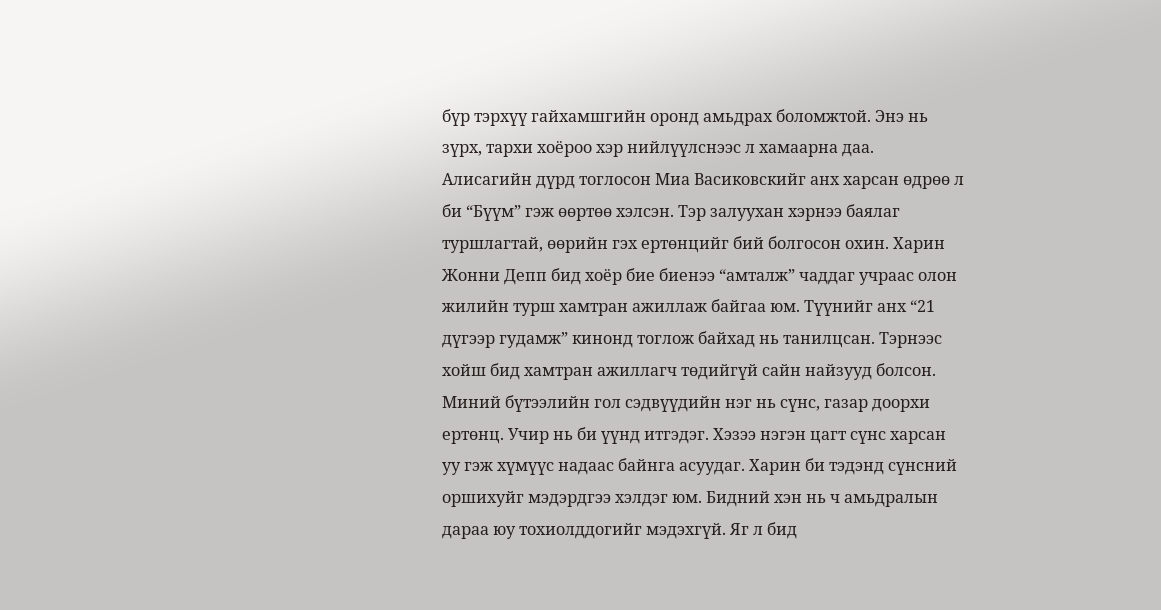бүр тэрхүү гайхамшгийн оронд амьдрах боломжтой. Энэ нь зүрх, тархи хоёроо хэр нийлүүлснээс л хамаарна даа.
Алисагийн дүрд тоглосон Миа Васиковскийг анх харсан өдрөө л би “Бүүм” гэж өөртөө хэлсэн. Тэр залуухан хэрнээ баялаг туршлагтай, өөрийн гэх ертөнцийг бий болгосон охин. Харин Жонни Депп бид хоёр бие биенээ “амталж” чаддаг учраас олон жилийн турш хамтран ажиллаж байгаа юм. Түүнийг анх “21 дүгээр гудамж” кинонд тоглож байхад нь танилцсан. Тэрнээс хойш бид хамтран ажиллагч төдийгүй сайн найзууд болсон.
Миний бүтээлийн гол сэдвүүдийн нэг нь сүнс, газар доорхи ертөнц. Учир нь би үүнд итгэдэг. Хэзээ нэгэн цагт сүнс харсан уу гэж хүмүүс надаас байнга асуудаг. Харин би тэдэнд сүнсний оршихуйг мэдэрдгээ хэлдэг юм. Бидний хэн нь ч амьдралын дараа юу тохиолддогийг мэдэхгүй. Яг л бид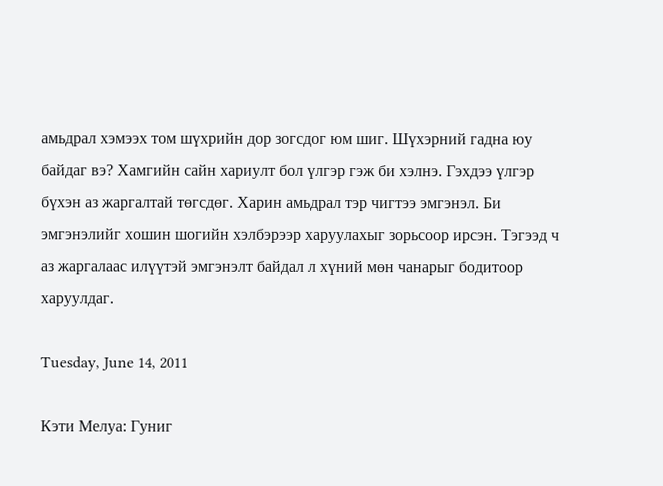амьдрал хэмээх том шүхрийн дор зогсдог юм шиг. Шүхэрний гадна юу байдаг вэ? Хамгийн сайн хариулт бол үлгэр гэж би хэлнэ. Гэхдээ үлгэр бүхэн аз жаргалтай төгсдөг. Харин амьдрал тэр чигтээ эмгэнэл. Би эмгэнэлийг хошин шогийн хэлбэрээр харуулахыг зорьсоор ирсэн. Тэгээд ч аз жаргалаас илүүтэй эмгэнэлт байдал л хүний мөн чанарыг бодитоор харуулдаг.

Tuesday, June 14, 2011

Кэти Мелуа: Гуниг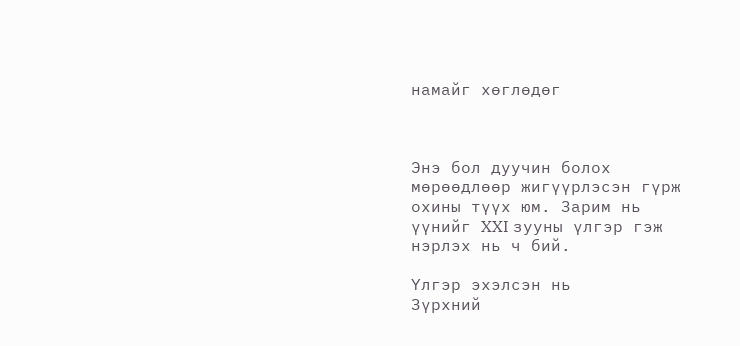намайг хөглөдөг



Энэ бол дуучин болох мөрөөдлөөр жигүүрлэсэн гүрж охины түүх юм. Зарим нь үүнийг XXI зууны үлгэр гэж нэрлэх нь ч бий.

Үлгэр эхэлсэн нь
Зүрхний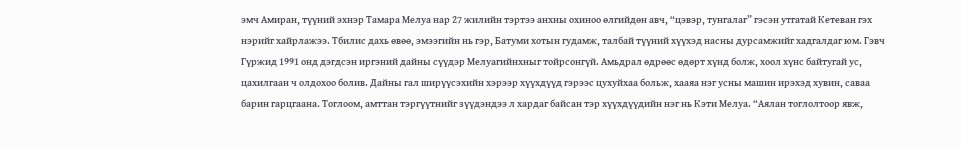эмч Амиран, түүний эхнэр Тамара Мелуа нар 27 жилийн тэртээ анхны охиноо өлгийдөн авч, “цэвэр, тунгалаг” гэсэн утгатай Кетеван гэх нэрийг хайрлажээ. Тбилис дахь өвөө, эмээгийн нь гэр, Батуми хотын гудамж, талбай түүний хүүхэд насны дурсамжийг хадгалдаг юм. Гэвч Гүржид 1991 онд дэгдсэн иргэний дайны сүүдэр Мелуагийнхныг тойрсонгүй. Амьдрал өдрөөс өдөрт хүнд болж, хоол хүнс байтугай ус, цахилгаан ч олдохоо болив. Дайны гал ширүүсэхийн хэрээр хүүхдүүд гэрээс цухуйхаа больж, хааяа нэг усны машин ирэхэд хувин, саваа барин гарцгаана. Тоглоом, амттан тэргүүтнийг зүүдэндээ л хардаг байсан тэр хүүхдүүдийн нэг нь Кэти Мелуа. “Аялан тоглолтоор явж,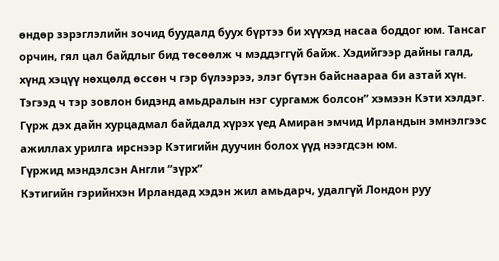өндөр зэрэглэлийн зочид буудалд буух бүртээ би хүүхэд насаа боддог юм. Тансаг орчин, гял цал байдлыг бид төсөөлж ч мэддэггүй байж. Хэдийгээр дайны галд, хүнд хэцүү нөхцөлд өссөн ч гэр бүлээрээ, элэг бүтэн байснаараа би азтай хүн. Тэгээд ч тэр зовлон бидэнд амьдралын нэг сургамж болсон” хэмээн Кэти хэлдэг.
Гүрж дэх дайн хурцадмал байдалд хүрэх үед Амиран эмчид Ирландын эмнэлгээс ажиллах урилга ирснээр Кэтигийн дуучин болох үүд нээгдсэн юм.
Гүржид мэндэлсэн Англи “зүрх”
Кэтигийн гэрийнхэн Ирландад хэдэн жил амьдарч, удалгүй Лондон руу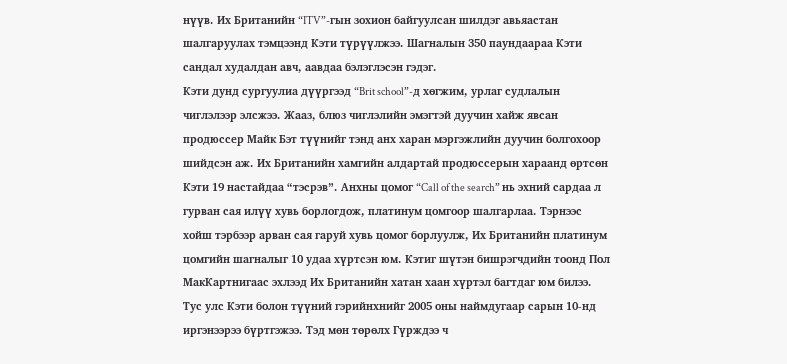нүүв. Их Британийн “ITV”-гын зохион байгуулсан шилдэг авьяастан шалгаруулах тэмцээнд Кэти түрүүлжээ. Шагналын 350 паундаараа Кэти сандал худалдан авч, аавдаа бэлэглэсэн гэдэг.
Кэти дунд сургуулиа дүүргээд “Brit school”-д хөгжим, урлаг судлалын чиглэлээр элсжээ. Жааз, блюз чиглэлийн эмэгтэй дуучин хайж явсан продюссер Майк Бэт түүнийг тэнд анх харан мэргэжлийн дуучин болгохоор шийдсэн аж. Их Британийн хамгийн алдартай продюссерын хараанд өртсөн Кэти 19 настайдаа “тэсрэв”. Анхны цомог “Call of the search” нь эхний сардаа л гурван сая илүү хувь борлогдож, платинум цомгоор шалгарлаа. Тэрнээс хойш тэрбээр арван сая гаруй хувь цомог борлуулж, Их Британийн платинум цомгийн шагналыг 10 удаа хүртсэн юм. Кэтиг шүтэн бишрэгчдийн тоонд Пол МакКартнигаас эхлээд Их Британийн хатан хаан хүртэл багтдаг юм билээ. Тус улс Кэти болон түүний гэрийнхнийг 2005 оны наймдугаар сарын 10-нд иргэнээрээ бүртгэжээ. Тэд мөн төрөлх Гүрждээ ч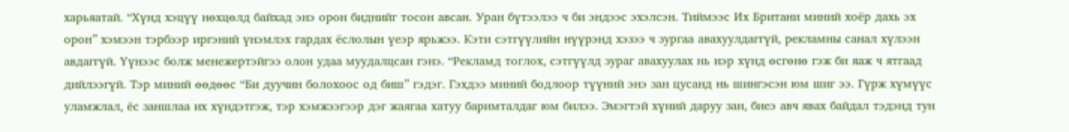харьяатай. “Хүнд хэцүү нөхцөлд байхад энэ орон биднийг тосон авсан. Уран бүтээлээ ч би эндээс эхэлсэн. Тиймээс Их Британи миний хоёр дахь эх орон” хэмээн тэрбээр иргэний үнэмлэх гардах ёслолын үеэр ярьжээ. Кэти сэтгүүлийн нүүрэнд хэзээ ч зургаа авахуулдаггүй, рекламны санал хүлээн авдаггүй. Үүнээс болж менежертэйгээ олон удаа муудалцсан гэнэ. “Рекламд тоглох, сэтгүүлд зураг авахуулах нь нэр хүнд өсгөнө гэж би яаж ч ятгаад дийлээгүй. Тэр миний өөдөөс “Би дуучин болохоос од биш” гэдэг. Гэхдээ миний бодлоор түүний энэ зан цусанд нь шингэсэн юм шиг ээ. Гүрж хүмүүс уламжлал, ёс заншлаа их хүндэтгэж, тэр хэмжээгээр дэг жаягаа хатуу баримталдаг юм билээ. Эмэгтэй хүний даруу зан, биеэ авч явах байдал тэдэнд тун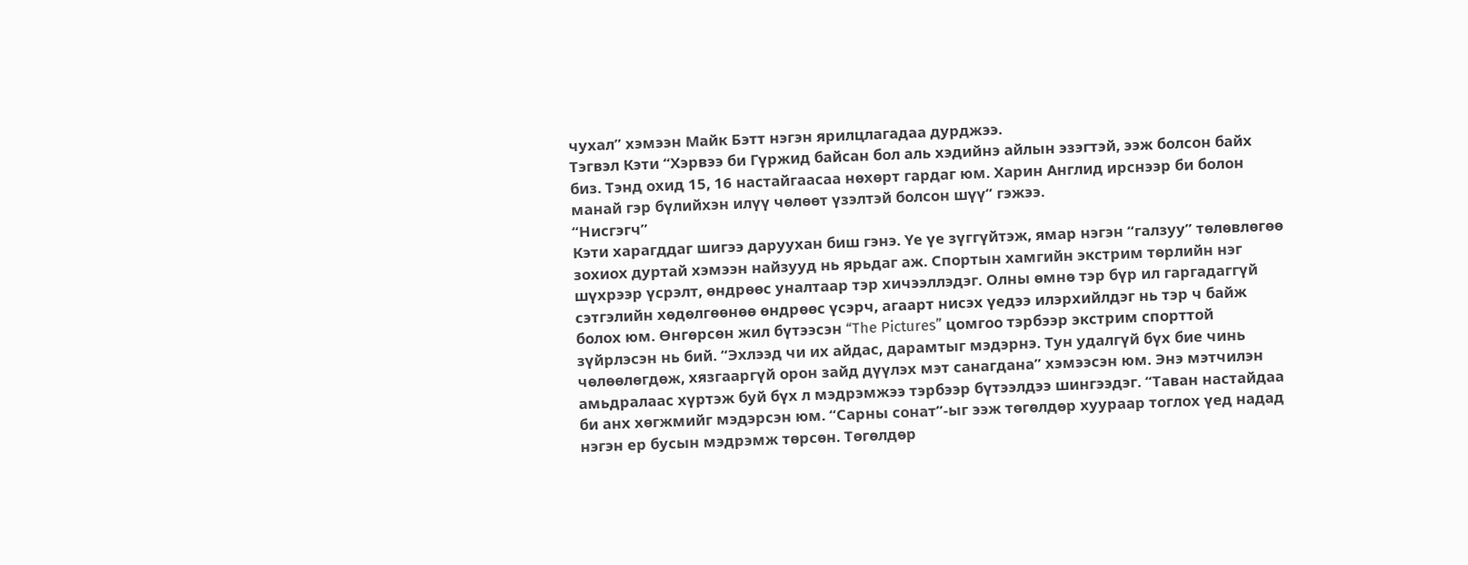чухал” хэмээн Майк Бэтт нэгэн ярилцлагадаа дурджээ.
Тэгвэл Кэти “Хэрвээ би Гүржид байсан бол аль хэдийнэ айлын эзэгтэй, ээж болсон байх биз. Тэнд охид 15, 16 настайгаасаа нөхөрт гардаг юм. Харин Англид ирснээр би болон манай гэр бүлийхэн илүү чөлөөт үзэлтэй болсон шүү” гэжээ.
“Нисгэгч”
Кэти харагддаг шигээ даруухан биш гэнэ. Үе үе зүггүйтэж, ямар нэгэн “галзуу” төлөвлөгөө зохиох дуртай хэмээн найзууд нь ярьдаг аж. Спортын хамгийн экстрим төрлийн нэг шүхрээр үсрэлт, өндрөөс уналтаар тэр хичээллэдэг. Олны өмнө тэр бүр ил гаргадаггүй сэтгэлийн хөдөлгөөнөө өндрөөс үсэрч, агаарт нисэх үедээ илэрхийлдэг нь тэр ч байж болох юм. Өнгөрсөн жил бүтээсэн “The Pictures” цомгоо тэрбээр экстрим спорттой зүйрлэсэн нь бий. “Эхлээд чи их айдас, дарамтыг мэдэрнэ. Тун удалгүй бүх бие чинь чөлөөлөгдөж, хязгааргүй орон зайд дүүлэх мэт санагдана” хэмээсэн юм. Энэ мэтчилэн амьдралаас хүртэж буй бүх л мэдрэмжээ тэрбээр бүтээлдээ шингээдэг. “Таван настайдаа би анх хөгжмийг мэдэрсэн юм. “Сарны сонат”-ыг ээж төгөлдөр хуураар тоглох үед надад нэгэн ер бусын мэдрэмж төрсөн. Төгөлдөр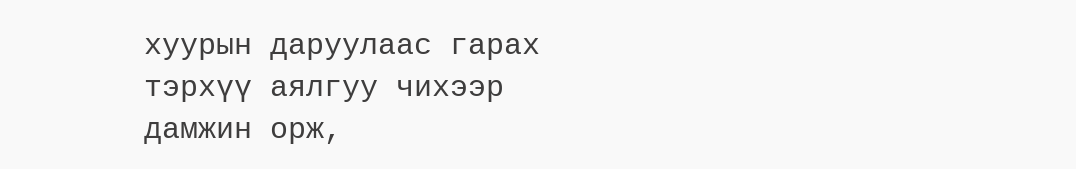хуурын даруулаас гарах тэрхүү аялгуу чихээр дамжин орж,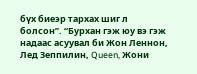бүх биеэр тархах шиг л болсон”. “Бурхан гэж юу вэ гэж надаас асуувал би Жон Леннон, Лед Зеппилин, Queen, Жони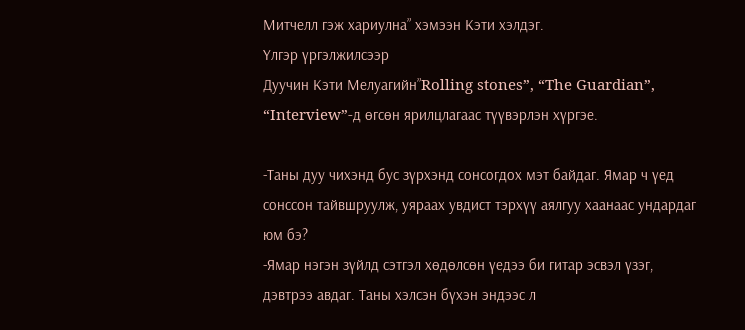Митчелл гэж хариулна” хэмээн Кэти хэлдэг.
Үлгэр үргэлжилсээр
Дуучин Кэти Мелуагийн”Rolling stones”, “The Guardian”, “Interview”-д өгсөн ярилцлагаас түүвэрлэн хүргэе.

-Таны дуу чихэнд бус зүрхэнд сонсогдох мэт байдаг. Ямар ч үед сонссон тайвшруулж, уяраах увдист тэрхүү аялгуу хаанаас ундардаг юм бэ?
-Ямар нэгэн зүйлд сэтгэл хөдөлсөн үедээ би гитар эсвэл үзэг, дэвтрээ авдаг. Таны хэлсэн бүхэн эндээс л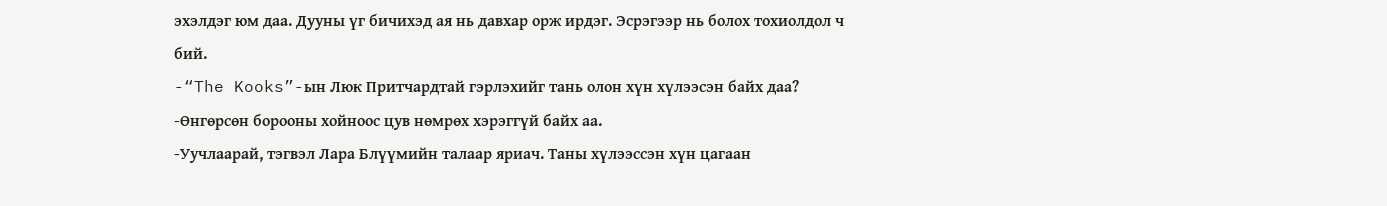эхэлдэг юм даа. Дууны үг бичихэд ая нь давхар орж ирдэг. Эсрэгээр нь болох тохиолдол ч бий.
-“The Kooks”-ын Люк Притчардтай гэрлэхийг тань олон хүн хүлээсэн байх даа?
-Өнгөрсөн борооны хойноос цув нөмрөх хэрэггүй байх аа.
-Уучлаарай, тэгвэл Лара Блүүмийн талаар яриач. Таны хүлээссэн хүн цагаан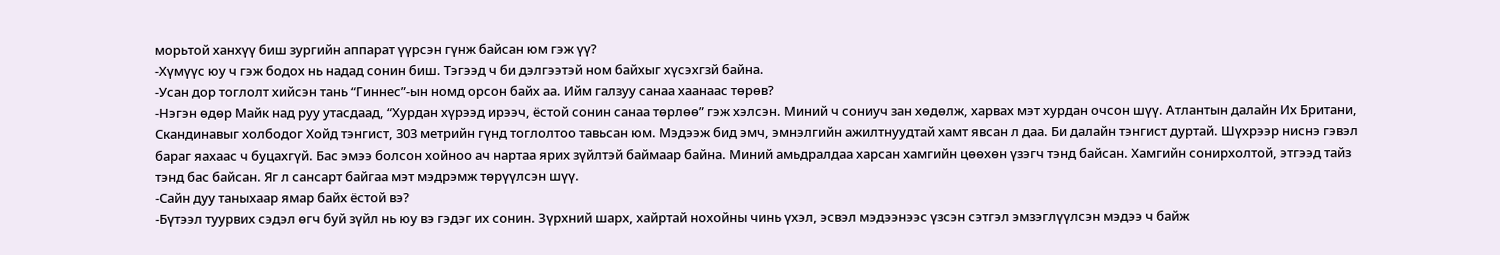морьтой ханхүү биш зургийн аппарат үүрсэн гүнж байсан юм гэж үү?
-Хүмүүс юу ч гэж бодох нь надад сонин биш. Тэгээд ч би дэлгээтэй ном байхыг хүсэхгзй байна.
-Усан дор тоглолт хийсэн тань “Гиннес”-ын номд орсон байх аа. Ийм галзуу санаа хаанаас төрөв?
-Нэгэн өдөр Майк над руу утасдаад, “Хурдан хүрээд ирээч, ёстой сонин санаа төрлөө” гэж хэлсэн. Миний ч сониуч зан хөдөлж, харвах мэт хурдан очсон шүү. Атлантын далайн Их Британи, Скандинавыг холбодог Хойд тэнгист, 303 метрийн гүнд тоглолтоо тавьсан юм. Мэдээж бид эмч, эмнэлгийн ажилтнуудтай хамт явсан л даа. Би далайн тэнгист дуртай. Шүхрээр ниснэ гэвэл бараг яахаас ч буцахгүй. Бас эмээ болсон хойноо ач нартаа ярих зүйлтэй баймаар байна. Миний амьдралдаа харсан хамгийн цөөхөн үзэгч тэнд байсан. Хамгийн сонирхолтой, этгээд тайз тэнд бас байсан. Яг л сансарт байгаа мэт мэдрэмж төрүүлсэн шүү.
-Сайн дуу таныхаар ямар байх ёстой вэ?
-Бүтээл туурвих сэдэл өгч буй зүйл нь юу вэ гэдэг их сонин. Зүрхний шарх, хайртай нохойны чинь үхэл, эсвэл мэдээнээс үзсэн сэтгэл эмзэглүүлсэн мэдээ ч байж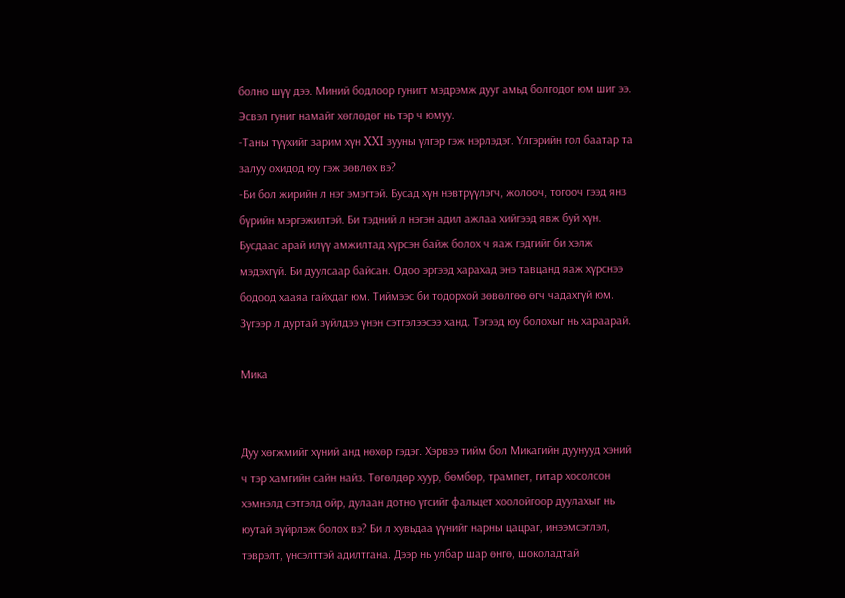болно шүү дээ. Миний бодлоор гунигт мэдрэмж дууг амьд болгодог юм шиг ээ. Эсвэл гуниг намайг хөглөдөг нь тэр ч юмуу.
-Таны түүхийг зарим хүн XXI зууны үлгэр гэж нэрлэдэг. Үлгэрийн гол баатар та залуу охидод юу гэж зөвлөх вэ?
-Би бол жирийн л нэг эмэгтэй. Бусад хүн нэвтрүүлэгч, жолооч, тогооч гээд янз бүрийн мэргэжилтэй. Би тэдний л нэгэн адил ажлаа хийгээд явж буй хүн. Бусдаас арай илүү амжилтад хүрсэн байж болох ч яаж гэдгийг би хэлж мэдэхгүй. Би дуулсаар байсан. Одоо эргээд харахад энэ тавцанд яаж хүрснээ бодоод хааяа гайхдаг юм. Тиймээс би тодорхой зөвөлгөө өгч чадахгүй юм. Зүгээр л дуртай зүйлдээ үнэн сэтгэлээсээ ханд. Тэгээд юу болохыг нь хараарай.

Мика


Дуу хөгжмийг хүний анд нөхөр гэдэг. Хэрвээ тийм бол Микагийн дуунууд хэний ч тэр хамгийн сайн найз. Төгөлдөр хуур, бөмбөр, трампет, гитар хосолсон хэмнэлд сэтгэлд ойр, дулаан дотно үгсийг фальцет хоолойгоор дуулахыг нь юутай зүйрлэж болох вэ? Би л хувьдаа үүнийг нарны цацраг, инээмсэглэл, тэврэлт, үнсэлттэй адилтгана. Дээр нь улбар шар өнгө, шоколадтай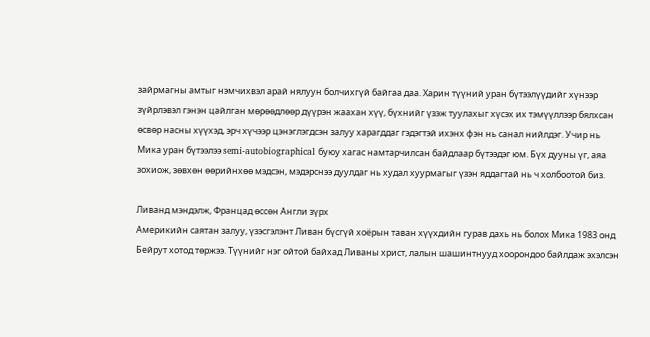зайрмагны амтыг нэмчихвэл арай нялуун болчихгүй байгаа даа. Харин түүний уран бүтээлүүдийг хүнээр зүйрлэвэл гэнэн цайлган мөрөөдлөөр дүүрэн жаахан хүү, бүхнийг үзэж туулахыг хүсэх их тэмүүллээр бялхсан өсвөр насны хүүхэд, эрч хүчээр цэнэглэгдсэн залуу харагддаг гэдэгтэй ихэнх фэн нь санал нийлдэг. Учир нь Мика уран бүтээлээ semi-autobiographical буюу хагас намтарчилсан байдлаар бүтээдэг юм. Бүх дууны үг, аяа зохиож, зөвхөн өөрийнхөө мэдсэн, мэдэрснээ дуулдаг нь худал хуурмагыг үзэн яддагтай нь ч холбоотой биз.

Ливанд мэндэлж, Францад өссөн Англи зүрх
Америкийн саятан залуу, үзэсгэлэнт Ливан бүсгүй хоёрын таван хүүхдийн гурав дахь нь болох Мика 1983 онд Бейрут хотод төржээ. Түүнийг нэг ойтой байхад Ливаны христ, лалын шашинтнууд хоорондоо байлдаж эхэлсэн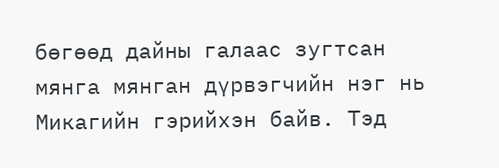бөгөөд дайны галаас зугтсан мянга мянган дүрвэгчийн нэг нь Микагийн гэрийхэн байв. Тэд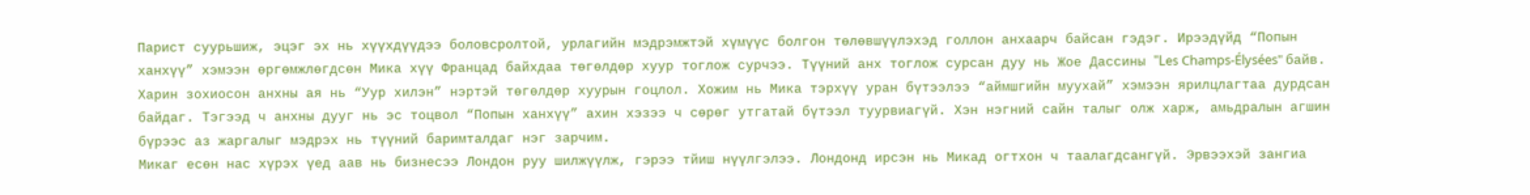Парист суурьшиж, эцэг эх нь хүүхдүүдээ боловсролтой, урлагийн мэдрэмжтэй хүмүүс болгон төлөвшүүлэхэд голлон анхаарч байсан гэдэг. Ирээдүйд “Попын ханхүү” хэмээн өргөмжлөгдсөн Мика хүү Францад байхдаа төгөлдөр хуур тоглож сурчээ. Түүний анх тоглож сурсан дуу нь Жое Дассины "Les Champs-Élysées" байв. Харин зохиосон анхны ая нь “Уур хилэн” нэртэй төгөлдөр хуурын гоцлол. Хожим нь Мика тэрхүү уран бүтээлээ “аймшгийн муухай” хэмээн ярилцлагтаа дурдсан байдаг. Тэгээд ч анхны дууг нь эс тоцвол “Попын ханхүү” ахин хэзээ ч сөрөг утгатай бүтээл туурвиагүй. Хэн нэгний сайн талыг олж харж, амьдралын агшин бүрээс аз жаргалыг мэдрэх нь түүний баримталдаг нэг зарчим.
Микаг есөн нас хүрэх үед аав нь бизнесээ Лондон руу шилжүүлж, гэрээ тйиш нүүлгэлээ. Лондонд ирсэн нь Микад огтхон ч таалагдсангүй. Эрвээхэй зангиа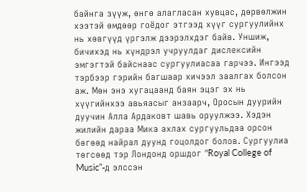байнга зүүж, өнгө алагласан хувцас, дөрвөлжин хээтэй өмдөөр гоёдог этгээд хүүг сургуулийнх нь хөвгүүд үргэлж дээрэлхдэг байв. Уншиж, бичихэд нь хүндрэл учруулдаг дислексийн эмгэгтэй байснаас сургуулиасаа гарчээ. Ингээд тэрбээр гэрийн багшаар хичээл заалгах болсон аж. Мөн энэ хугацаанд баян эцэг эх нь хүүгийнхээ авьяасыг анзаарч, Оросын дуурийн дуучин Алла Ардаковт шавь оруулжээ. Хэдэн жилийн дараа Мика ахлах сургуульдаа орсон бөгөөд найрал дуунд гоцолдог болов. Сургуулиа төгсөөд тэр Лондонд оршдог “Royal College of Music”-д элссэн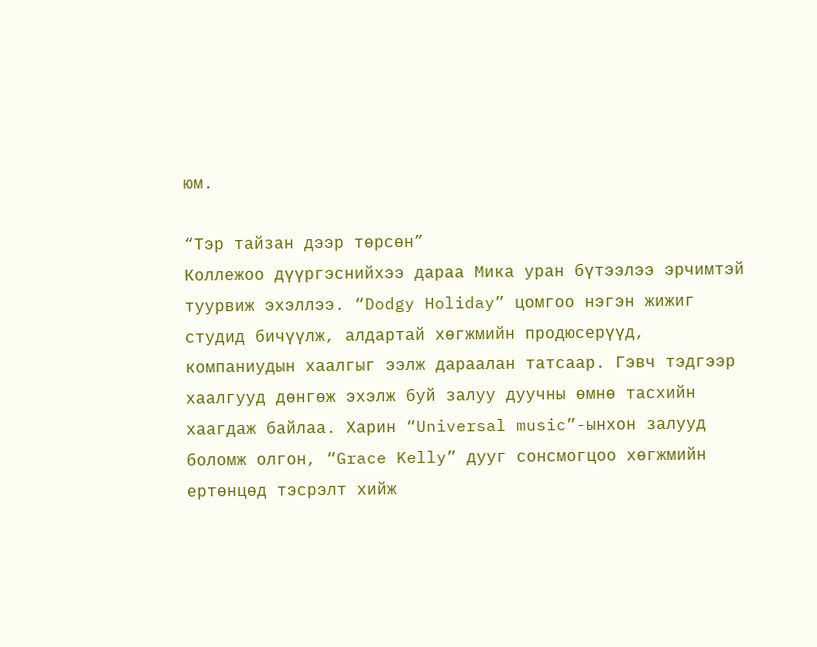юм.

“Тэр тайзан дээр төрсөн”
Коллежоо дүүргэснийхээ дараа Мика уран бүтээлээ эрчимтэй туурвиж эхэллээ. “Dodgy Holiday” цомгоо нэгэн жижиг студид бичүүлж, алдартай хөгжмийн продюсерүүд, компаниудын хаалгыг ээлж дараалан татсаар. Гэвч тэдгээр хаалгууд дөнгөж эхэлж буй залуу дуучны өмнө тасхийн хаагдаж байлаа. Харин “Universal music”-ынхон залууд боломж олгон, “Grace Kelly” дууг сонсмогцоо хөгжмийн ертөнцөд тэсрэлт хийж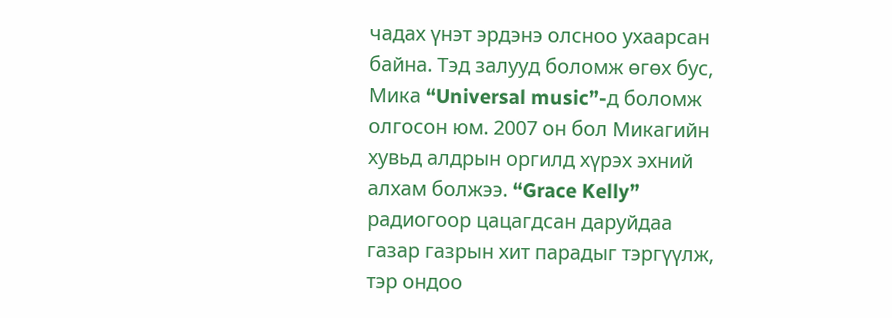чадах үнэт эрдэнэ олсноо ухаарсан байна. Тэд залууд боломж өгөх бус, Мика “Universal music”-д боломж олгосон юм. 2007 он бол Микагийн хувьд алдрын оргилд хүрэх эхний алхам болжээ. “Grace Kelly” радиогоор цацагдсан даруйдаа газар газрын хит парадыг тэргүүлж, тэр ондоо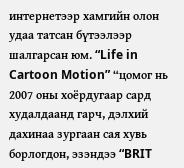интернетээр хамгийн олон удаа татсан бүтээлээр шалгарсан юм. “Life in Cartoon Motion” “цомог нь 2007 оны хоёрдугаар сард худалдаанд гарч, дэлхий дахинаа зургаан сая хувь борлогдон, эзэндээ “BRIT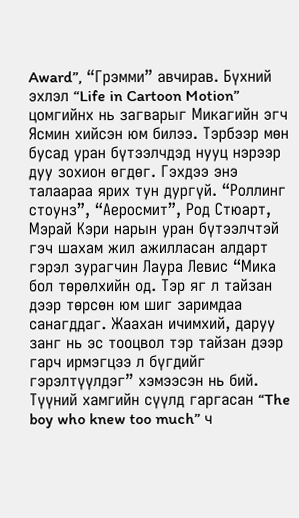Award”, “Грэмми” авчирав. Бүхний эхлэл “Life in Cartoon Motion” цомгийнх нь загварыг Микагийн эгч Ясмин хийсэн юм билээ. Тэрбээр мөн бусад уран бүтээлчдэд нууц нэрээр дуу зохион өгдөг. Гэхдээ энэ талаараа ярих тун дургүй. “Роллинг стоунз”, “Аеросмит”, Род Стюарт, Мэрай Кэри нарын уран бүтээлчтэй гэч шахам жил ажилласан алдарт гэрэл зурагчин Лаура Левис “Мика бол төрөлхийн од. Тэр яг л тайзан дээр төрсөн юм шиг заримдаа санагддаг. Жаахан ичимхий, даруу занг нь эс тооцвол тэр тайзан дээр гарч ирмэгцээ л бүгдийг гэрэлтүүлдэг” хэмээсэн нь бий. Түүний хамгийн сүүлд гаргасан “The boy who knew too much” ч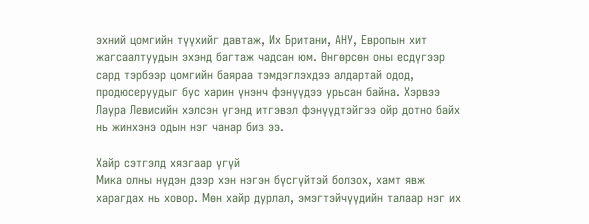эхний цомгийн түүхийг давтаж, Их Британи, АНУ, Европын хит жагсаалтуудын эхэнд багтаж чадсан юм. Өнгөрсөн оны есдүгээр сард тэрбээр цомгийн баяраа тэмдэглэхдээ алдартай одод, продюсеруудыг бус харин үнэнч фэнүүдээ урьсан байна. Хэрвээ Лаура Левисийн хэлсэн үгэнд итгэвэл фэнүүдтэйгээ ойр дотно байх нь жинхэнэ одын нэг чанар биз ээ.

Хайр сэтгэлд хязгаар үгүй
Мика олны нүдэн дээр хэн нэгэн бүсгүйтэй болзох, хамт явж харагдах нь ховор. Мөн хайр дурлал, эмэгтэйчүүдийн талаар нэг их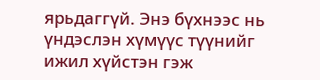ярьдаггүй. Энэ бүхнээс нь үндэслэн хүмүүс түүнийг ижил хүйстэн гэж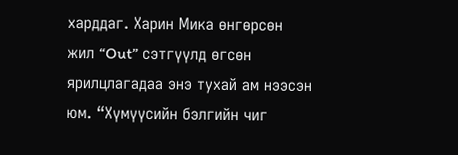харддаг. Харин Мика өнгөрсөн жил “Out” сэтгүүлд өгсөн ярилцлагадаа энэ тухай ам нээсэн юм. “Хүмүүсийн бэлгийн чиг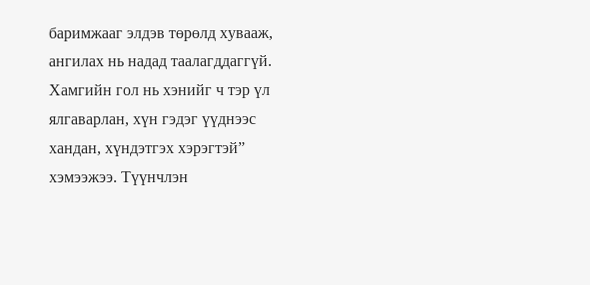баримжааг элдэв төрөлд хувааж, ангилах нь надад таалагддаггүй. Хамгийн гол нь хэнийг ч тэр үл ялгаварлан, хүн гэдэг үүднээс хандан, хүндэтгэх хэрэгтэй” хэмээжээ. Түүнчлэн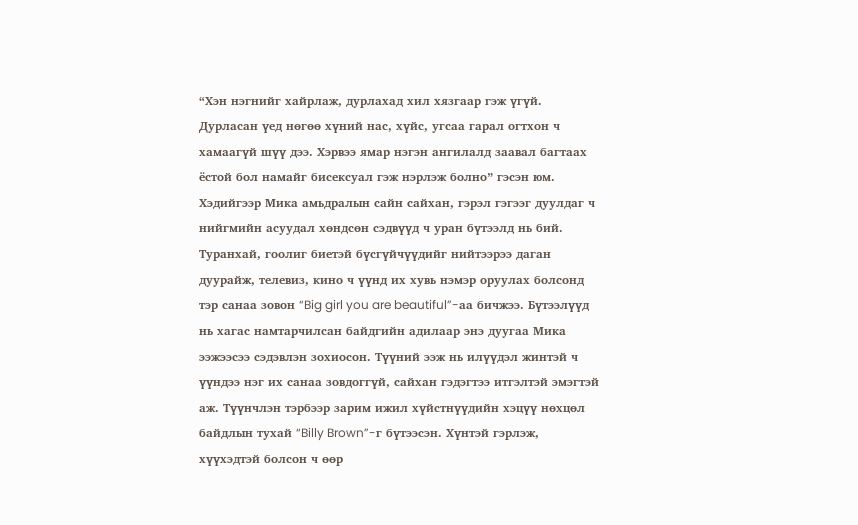“Хэн нэгнийг хайрлаж, дурлахад хил хязгаар гэж үгүй. Дурласан үед нөгөө хүний нас, хүйс, угсаа гарал огтхон ч хамаагүй шүү дээ. Хэрвээ ямар нэгэн ангилалд заавал багтаах ёстой бол намайг бисексуал гэж нэрлэж болно” гэсэн юм. Хэдийгээр Мика амьдралын сайн сайхан, гэрэл гэгээг дуулдаг ч нийгмийн асуудал хөндсөн сэдвүүд ч уран бүтээлд нь бий. Туранхай, гоолиг биетэй бүсгүйчүүдийг нийтээрээ даган дуурайж, телевиз, кино ч үүнд их хувь нэмэр оруулах болсонд тэр санаа зовон “Big girl you are beautiful”-аа бичжээ. Бүтээлүүд нь хагас намтарчилсан байдгийн адилаар энэ дуугаа Мика ээжээсээ сэдэвлэн зохиосон. Түүний ээж нь илүүдэл жинтэй ч үүндээ нэг их санаа зовдоггүй, сайхан гэдэгтээ итгэлтэй эмэгтэй аж. Түүнчлэн тэрбээр зарим ижил хүйстнүүдийн хэцүү нөхцөл байдлын тухай “Billy Brown”-г бүтээсэн. Хүнтэй гэрлэж, хүүхэдтэй болсон ч өөр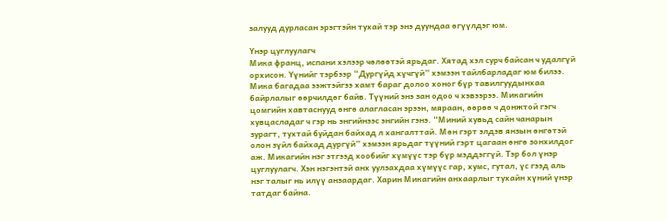залууд дурласан эрэгтэйн тухай тэр энэ дуундаа өгүүлдэг юм.

Үнэр цуглуулагч
Мика франц, испани хэлээр чөлөөтэй ярьдаг. Хятад хэл сурч байсан ч удалгүй орхисон. Үүнийг тэрбээр “Дургүйд хүчгүй” хэмээн тайлбарладаг юм билээ. Мика багадаа ээжтэйгээ хамт бараг долоо хоног бүр тавилгуудынхаа байрлалыг өөрчилдөг байв. Түүний энэ зан одоо ч хэвээрээ. Микагийн цомгийн хавтаснууд өнгө алагласан эрээн, мяраан, өөрөө ч донжтой гэгч хувцасладаг ч гэр нь энгийнээс энгийн гэнэ. “Миний хувьд сайн чанарын зурагт, тухтай буйдан байхад л хангалттай. Мөн гэрт элдэв янзын өнгөтэй олон зүйл байхад дургүй” хэмээн ярьдаг түүний гэрт цагаан өнгө зонхилдог аж. Микагийн нэг этгээд хообийг хүмүүс тэр бүр мэддэггүй. Тэр бол үнэр цуглуулагч. Хэн нэгэнтэй анх уулзахдаа хүмүүс гар, хумс, гутал, үс гээд аль нэг талыг нь илүү анзаардаг. Харин Микагийн анхаарлыг тухайн хүний үнэр татдаг байна.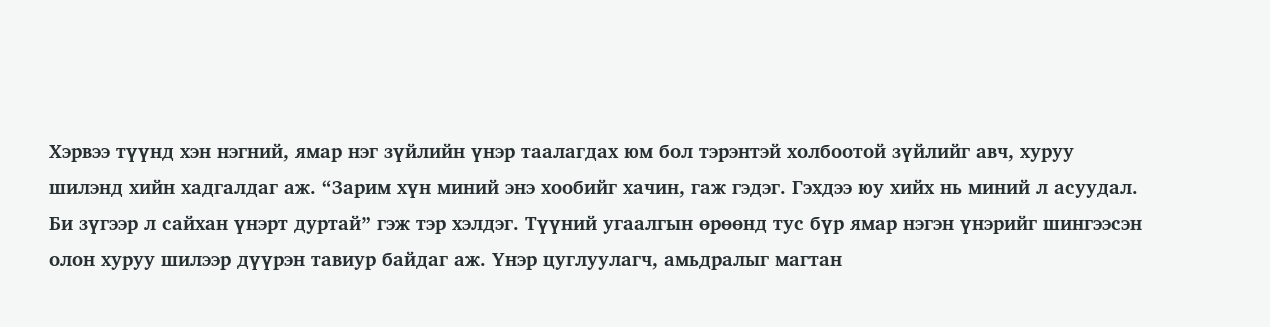Хэрвээ түүнд хэн нэгний, ямар нэг зүйлийн үнэр таалагдах юм бол тэрэнтэй холбоотой зүйлийг авч, хуруу шилэнд хийн хадгалдаг аж. “Зарим хүн миний энэ хообийг хачин, гаж гэдэг. Гэхдээ юу хийх нь миний л асуудал. Би зүгээр л сайхан үнэрт дуртай” гэж тэр хэлдэг. Түүний угаалгын өрөөнд тус бүр ямар нэгэн үнэрийг шингээсэн олон хуруу шилээр дүүрэн тавиур байдаг аж. Үнэр цуглуулагч, амьдралыг магтан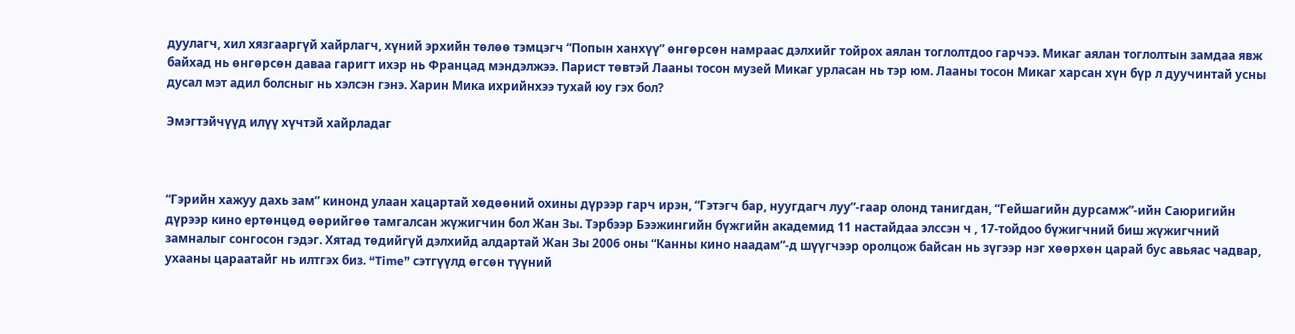дуулагч, хил хязгааргүй хайрлагч, хүний эрхийн төлөө тэмцэгч “Попын ханхүү” өнгөрсөн намраас дэлхийг тойрох аялан тоглолтдоо гарчээ. Микаг аялан тоглолтын замдаа явж байхад нь өнгөрсөн даваа гаригт ихэр нь Францад мэндэлжээ. Парист төвтэй Лааны тосон музей Микаг урласан нь тэр юм. Лааны тосон Микаг харсан хүн бүр л дуучинтай усны дусал мэт адил болсныг нь хэлсэн гэнэ. Харин Мика ихрийнхээ тухай юу гэх бол?

Эмэгтэйчүүд илүү хүчтэй хайрладаг



“Гэрийн хажуу дахь зам” кинонд улаан хацартай хөдөөний охины дүрээр гарч ирэн, “Гэтэгч бар, нуугдагч луу”-гаар олонд танигдан, “Гейшагийн дурсамж”-ийн Саюригийн дүрээр кино ертөнцөд өөрийгөө тамгалсан жүжигчин бол Жан Зы. Тэрбээр Бээжингийн бүжгийн академид 11 настайдаа элссэн ч , 17-тойдоо бүжигчний биш жүжигчний замналыг сонгосон гэдэг. Хятад төдийгүй дэлхийд алдартай Жан Зы 2006 оны “Канны кино наадам”-д шүүгчээр оролцож байсан нь зүгээр нэг хөөрхөн царай бус авьяас чадвар, ухааны цараатайг нь илтгэх биз. “Time” сэтгүүлд өгсөн түүний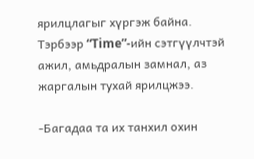ярилцлагыг хүргэж байна. Тэрбээр “Time”-ийн сэтгүүлчтэй ажил, амьдралын замнал, аз жаргалын тухай ярилцжээ.

-Багадаа та их танхил охин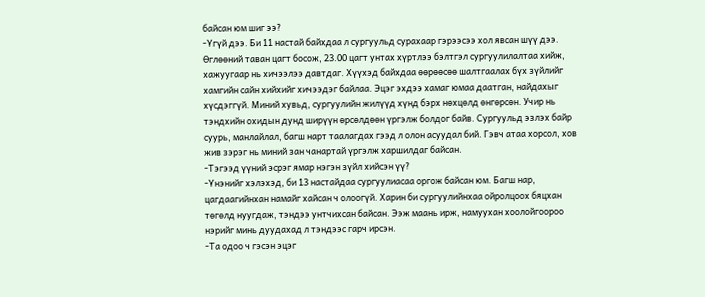байсан юм шиг ээ?
-Үгүй дээ. Би 11 настай байхдаа л сургуульд сурахаар гэрээсээ хол явсан шүү дээ. Өглөөний таван цагт босож, 23.00 цагт унтах хүртлээ бэлтгэл сургуулилалтаа хийж, хажуугаар нь хичээлээ давтдаг. Хүүхэд байхдаа өөрөөсөө шалтгаалах бүх зүйлийг хамгийн сайн хийхийг хичээдэг байлаа. Эцэг эхдээ хамаг юмаа даатган, найдахыг хүсдэггүй. Миний хувьд, сургуулийн жилүүд хүнд бэрх нөхцөлд өнгөрсөн. Учир нь тэндхийн охидын дунд ширүүн өрсөлдөөн үргэлж болдог байв. Сургуульд эзлэх байр суурь, манлайлал, багш нарт таалагдах гээд л олон асуудал бий. Гэвч атаа хорсол, хов жив зэрэг нь миний зан чанартай үргэлж харшилдаг байсан.
-Тэгээд үүний эсрэг ямар нэгэн зүйл хийсэн үү?
-Үнэнийг хэлэхэд, би 13 настайдаа сургуулиасаа оргож байсан юм. Багш нар, цагдаагийнхан намайг хайсан ч олоогүй. Харин би сургуулийнхаа ойролцоох бяцхан төгөлд нуугдаж, тэндээ унтчихсан байсан. Ээж маань ирж, намуухан хоолойгоороо нэрийг минь дуудахад л тэндээс гарч ирсэн.
-Та одоо ч гэсэн эцэг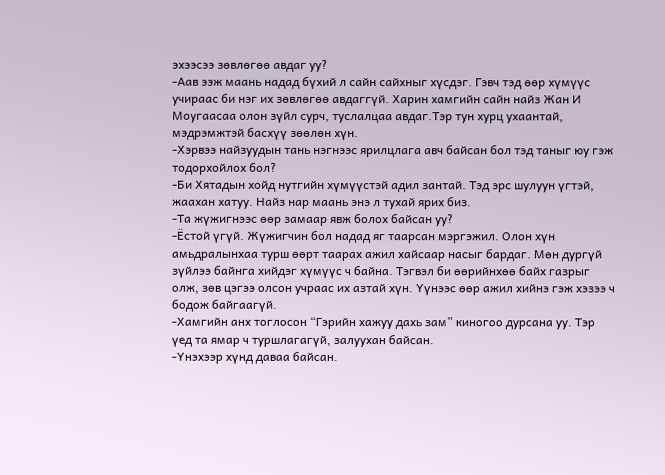эхээсээ зөвлөгөө авдаг уу?
-Аав ээж маань надад бүхий л сайн сайхныг хүсдэг. Гэвч тэд өөр хүмүүс учираас би нэг их зөвлөгөө авдаггүй. Харин хамгийн сайн найз Жан И Моугаасаа олон зүйл сурч, туслалцаа авдаг.Тэр тун хурц ухаантай, мэдрэмжтэй басхүү зөөлөн хүн.
-Хэрвээ найзуудын тань нэгнээс ярилцлага авч байсан бол тэд таныг юу гэж тодорхойлох бол?
-Би Хятадын хойд нутгийн хүмүүстэй адил зантай. Тэд эрс шулуун үгтэй, жаахан хатуу. Найз нар маань энэ л тухай ярих биз.
-Та жүжигнээс өөр замаар явж болох байсан уу?
-Ёстой үгүй. Жүжигчин бол надад яг таарсан мэргэжил. Олон хүн амьдралынхаа турш өөрт таарах ажил хайсаар насыг бардаг. Мөн дургүй зүйлээ байнга хийдэг хүмүүс ч байна. Тэгвэл би өөрийнхөө байх газрыг олж, зөв цэгээ олсон учраас их азтай хүн. Үүнээс өөр ажил хийнэ гэж хэзээ ч бодож байгаагүй.
-Хамгийн анх тоглосон “Гэрийн хажуу дахь зам” киногоо дурсана уу. Тэр үед та ямар ч туршлагагүй, залуухан байсан.
-Үнэхээр хүнд даваа байсан.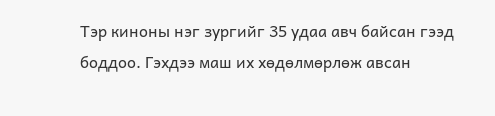Тэр киноны нэг зургийг 35 удаа авч байсан гээд боддоо. Гэхдээ маш их хөдөлмөрлөж авсан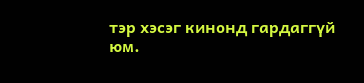тэр хэсэг кинонд гардаггүй юм.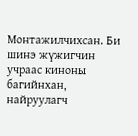Монтажилчихсан. Би шинэ жүжигчин учраас киноны багийнхан, найруулагч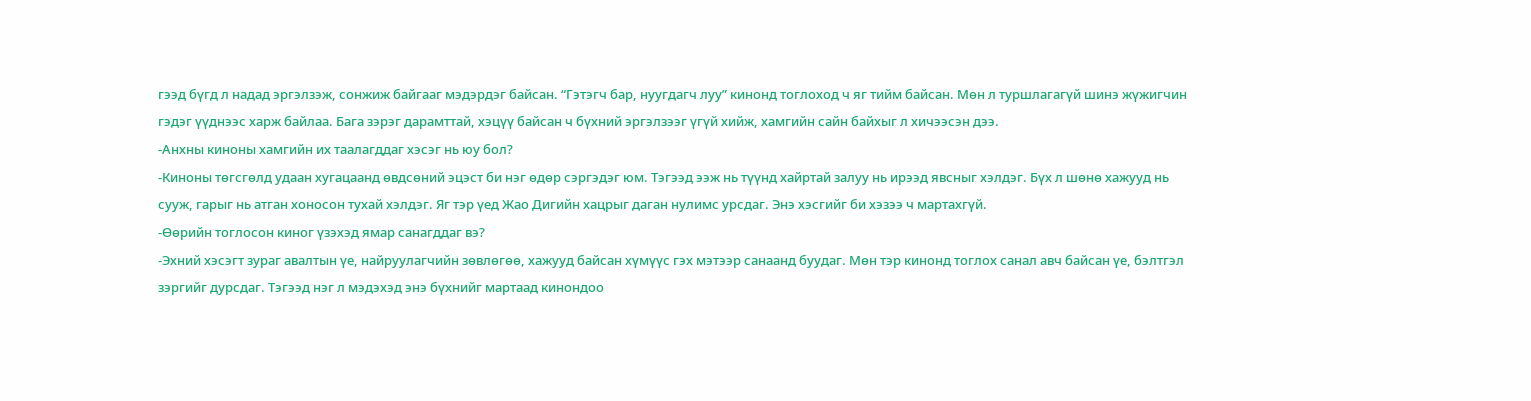гээд бүгд л надад эргэлзэж, сонжиж байгааг мэдэрдэг байсан. “Гэтэгч бар, нуугдагч луу” кинонд тоглоход ч яг тийм байсан. Мөн л туршлагагүй шинэ жүжигчин гэдэг үүднээс харж байлаа. Бага зэрэг дарамттай, хэцүү байсан ч бүхний эргэлзээг үгүй хийж, хамгийн сайн байхыг л хичээсэн дээ.
-Анхны киноны хамгийн их таалагддаг хэсэг нь юу бол?
-Киноны төгсгөлд удаан хугацаанд өвдсөний эцэст би нэг өдөр сэргэдэг юм. Тэгээд ээж нь түүнд хайртай залуу нь ирээд явсныг хэлдэг. Бүх л шөнө хажууд нь сууж, гарыг нь атган хоносон тухай хэлдэг. Яг тэр үед Жао Дигийн хацрыг даган нулимс урсдаг. Энэ хэсгийг би хэзээ ч мартахгүй.
-Өөрийн тоглосон киног үзэхэд ямар санагддаг вэ?
-Эхний хэсэгт зураг авалтын үе, найруулагчийн зөвлөгөө, хажууд байсан хүмүүс гэх мэтээр санаанд буудаг. Мөн тэр кинонд тоглох санал авч байсан үе, бэлтгэл зэргийг дурсдаг. Тэгээд нэг л мэдэхэд энэ бүхнийг мартаад кинондоо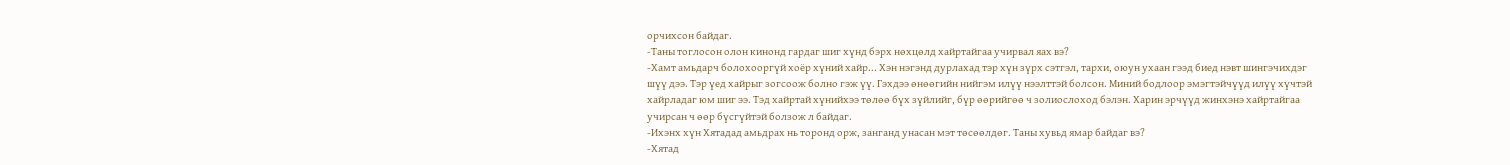орчихсон байдаг.
-Таны тоглосон олон кинонд гардаг шиг хүнд бэрх нөхцөлд хайртайгаа учирвал яах вэ?
-Хамт амьдарч болохооргүй хоёр хүний хайр... Хэн нэгэнд дурлахад тэр хүн зүрх сэтгэл, тархи, оюун ухаан гээд биед нэвт шингэчихдэг шүү дээ. Тэр үед хайрыг зогсоож болно гэж үү. Гэхдээ өнөөгийн нийгэм илүү нээлттэй болсон. Миний бодлоор эмэгтэйчүүд илүү хүчтэй хайрладаг юм шиг ээ. Тэд хайртай хүнийхээ төлөө бүх зүйлийг, бүр өөрийгөө ч золиослоход бэлэн. Харин эрчүүд жинхэнэ хайртайгаа учирсан ч өөр бүсгүйтэй болзож л байдаг.
-Ихэнх хүн Хятадад амьдрах нь торонд орж, занганд унасан мэт төсөөлдөг. Таны хувьд ямар байдаг вэ?
-Хятад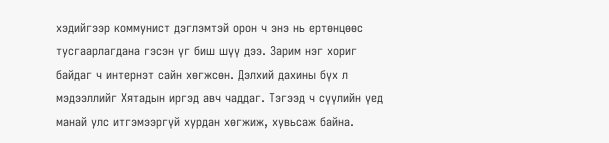хэдийгээр коммунист дэглэмтэй орон ч энэ нь ертөнцөөс тусгаарлагдана гэсэн үг биш шүү дээ. Зарим нэг хориг байдаг ч интернэт сайн хөгжсөн. Дэлхий дахины бүх л мэдээллийг Хятадын иргэд авч чаддаг. Тэгээд ч сүүлийн үед манай улс итгэмээргүй хурдан хөгжиж, хувьсаж байна.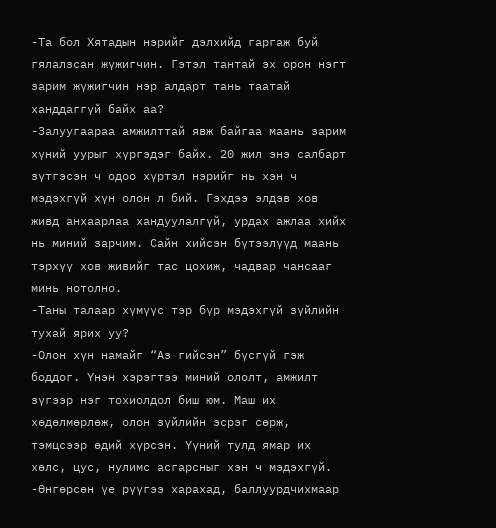-Та бол Хятадын нэрийг дэлхийд гаргаж буй гялалзсан жүжигчин. Гэтэл тантай эх орон нэгт зарим жүжигчин нэр алдарт тань таатай ханддаггүй байх аа?
-Залуугаараа амжилттай явж байгаа маань зарим хүний уурыг хүргэдэг байх. 20 жил энэ салбарт зүтгэсэн ч одоо хүртэл нэрийг нь хэн ч мэдэхгүй хүн олон л бий. Гэхдээ элдэв хов живд анхаарлаа хандуулалгүй, урдах ажлаа хийх нь миний зарчим. Сайн хийсэн бүтээлүүд маань тэрхүү хов живийг тас цохиж, чадвар чансааг минь нотолно.
-Таны талаар хүмүүс тэр бүр мэдэхгүй зүйлийн тухай ярих уу?
-Олон хүн намайг “Аз гийсэн” бүсгүй гэж боддог. Үнэн хэрэгтээ миний ололт, амжилт зүгээр нэг тохиолдол биш юм. Маш их хөдөлмөрлөж, олон зүйлийн эсрэг сөрж, тэмцсээр өдий хүрсэн. Үүний тулд ямар их хөлс, цус, нулимс асгарсныг хэн ч мэдэхгүй.
-Өнгөрсөн үе рүүгээ харахад, баллуурдчихмаар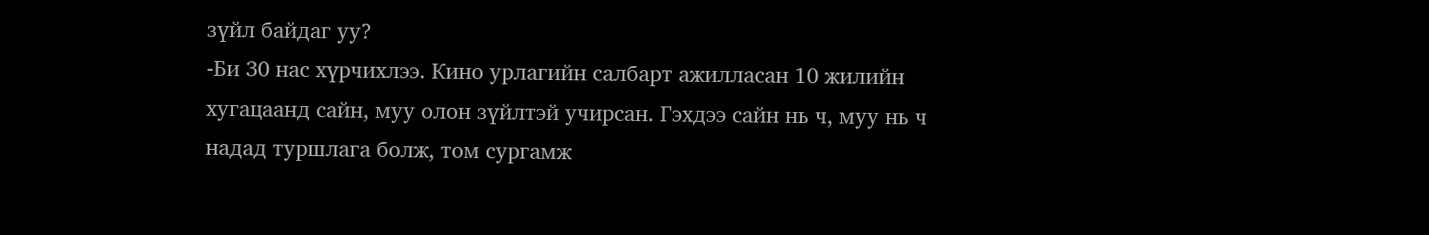зүйл байдаг уу?
-Би 30 нас хүрчихлээ. Кино урлагийн салбарт ажилласан 10 жилийн хугацаанд сайн, муу олон зүйлтэй учирсан. Гэхдээ сайн нь ч, муу нь ч надад туршлага болж, том сургамж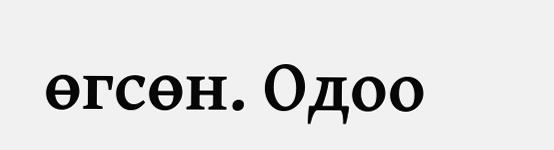өгсөн. Одоо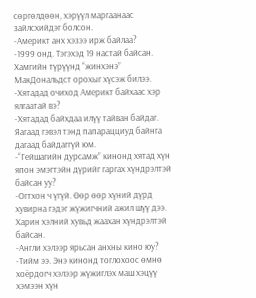сөргөлдөөн, хэрүүл маргаанаас зайлсхийдэг болсон.
-Америкт анх хэзээ ирж байлаа?
-1999 онд. Тэгэхэд 19 настай байсан. Хамгийн түрүүнд “жинхэнэ” МакДональдст орохыг хүсэж билээ.
-Хятадад очиход Америкт байхаас хэр ялгаатай вэ?
-Хятадад байхдаа илүү тайван байдаг. Яагаад гэвэл тэнд папарацциуд байнга дагаад байдаггүй юм.
-“Гейшагийн дурсамж” кинонд хятад хүн япон эмэгтэйн дүрийг гаргах хүндрэлтэй байсан уу?
-Огтхон ч үгүй. Өөр өөр хүний дүрд хувирна гэдэг жүжигчний ажил шүү дээ. Харин хэлний хувьд жаахан хүндрэлтэй байсан.
-Англи хэлээр ярьсан анхны кино юу?
-Тийм ээ. Энэ кинонд тоглохоос өмнө хоёрдогч хэлээр жүжиглэх маш хэцүү хэмээн хүн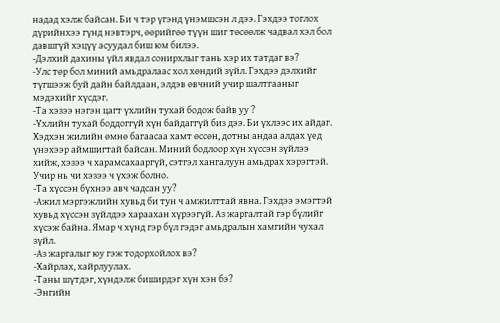надад хэлж байсан. Би ч тэр үгэнд үнэмшсэн л дээ. Гэхдээ тоглох дүрийнхээ гүнд нэвтэрч, өөрийгөө түүн шиг төсөөлж чадвал хэл бол давшгүй хэцүү асуудал биш юм билээ.
-Дэлхий дахины үйл явдал сонирхлыг тань хэр их татдаг вэ?
-Улс төр бол миний амьдралаас хол хөндий зүйл. Гэхдээ дэлхийг түгшээж буй дайн байлдаан, элдэв өвчний учир шалтгааныг мэдэхийг хүсдэг.
-Та хэзээ нэгэн цагт үхлийн тухай бодож байв уу ?
-Үхлийн тухай боддоггүй хүн байдаггүй биз дээ. Би үхлээс их айдаг. Хэдхэн жилийн өмнө багаасаа хамт өссөн, дотны андаа алдах үед үнэхээр аймшигтай байсан. Миний бодлоор хүн хүссэн зүйлээ хийж, хэзээ ч харамсахааргүй, сэтгэл хангалуун амьдрах хэрэгтэй. Учир нь чи хэзээ ч үхэж болно.
-Та хүссэн бүхнээ авч чадсан уу?
-Ажил мэргэжлийн хувьд би тун ч амжилттай явна. Гэхдээ эмэгтэй хувьд хүссэн зүйлдээ хараахан хүрээгүй. Аз жаргалтай гэр бүлийг хүсэж байна. Ямар ч хүнд гэр бүл гэдэг амьдралын хамгийн чухал зүйл.
-Аз жаргалыг юу гэж тодорхойлох вэ?
-Хайрлах, хайрлуулах.
-Таны шүтдэг, хүндэлж биширдэг хүн хэн бэ?
-Энгийн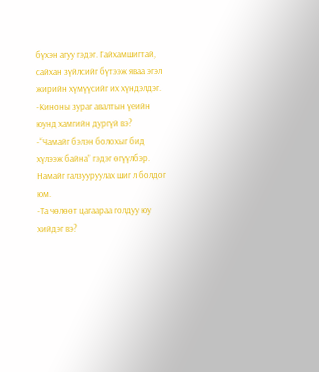бүхэн агуу гэдэг. Гайхамшигтай, сайхан зүйлсийг бүтээж яваа эгэл жирийн хүмүүсийг их хүндэлдэг.
-Киноны зураг авалтын үеийн юунд хамгийн дургүй вэ?
-“Чамайг бэлэн болохыг бид хүлээж байна” гэдэг өгүүлбэр. Намайг галзууруулах шиг л болдог юм.
-Та чөлөөт цагаараа голдуу юу хийдэг вэ?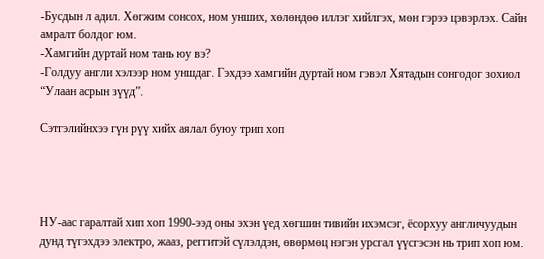-Бусдын л адил. Хөгжим сонсох, ном унших, хөлөндөө иллэг хийлгэх, мөн гэрээ цэвэрлэх. Сайн амралт болдог юм.
-Хамгийн дуртай ном тань юу вэ?
-Голдуу англи хэлээр ном уншдаг. Гэхдээ хамгийн дуртай ном гэвэл Хятадын сонгодог зохиол “Улаан асрын зүүд”.

Сэтгэлийнхээ гүн рүү хийх аялал буюу трип хоп




НУ-аас гаралтай хип хоп 1990-ээд оны эхэн үед хөгшин тивийн ихэмсэг, ёсорхуу англичуудын дунд түгэхдээ электро, жааз, реггитэй сүлэлдэн, өвөрмөц нэгэн урсгал үүсгэсэн нь трип хоп юм.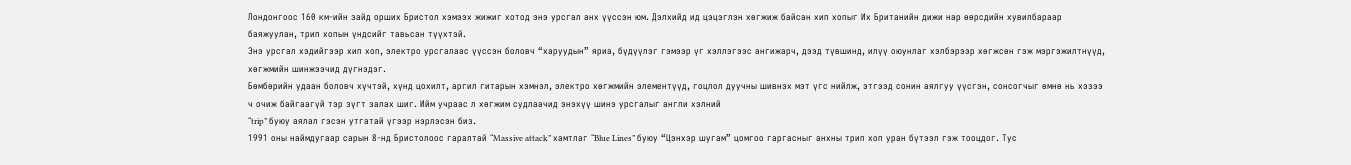Лондонгоос 160 км-ийн зайд орших Бристол хэмээх жижиг хотод энэ урсгал анх үүссэн юм. Дэлхийд ид цэцэглэн хөгжиж байсан хип хопыг Их Британийн дижи нар өөрсдийн хувилбараар баяжуулан, трип хопын үндсийг тавьсан түүхтэй.
Энэ урсгал хэдийгээр хип хоп, электро урсгалаас үүссэн боловч “харуудын” яриа, бүдүүлэг гэмээр үг хэллэгээс ангижарч, дээд түвшинд, илүү оюунлаг хэлбэрээр хөгжсөн гэж мэргэжилтнүүд, хөгжмийн шинжээчид дүгнэдэг.
Бөмбөрийн удаан боловч хүчтэй, хүнд цохилт, аргил гитарын хэмнэл, электро хөгжмийн элементүүд, гоцлол дуучны шивнэх мэт үгс нийлж, этгээд сонин аялгуу үүсгэн, сонсогчыг өмнө нь хэзээ ч очиж байгаагүй тэр зүгт залах шиг. Ийм учраас л хөгжим судлаачид энэхүү шинэ урсгалыг англи хэлний
“trip” буюу аялал гэсэн утгатай үгээр нэрлэсэн биз.
1991 оны наймдугаар сарын 8-нд Бристолоос гаралтай “Massive attack” хамтлаг “Blue Lines” буюу “Цэнхэр шугам” цомгоо гаргасныг анхны трип хоп уран бүтээл гэж тооцдог. Тус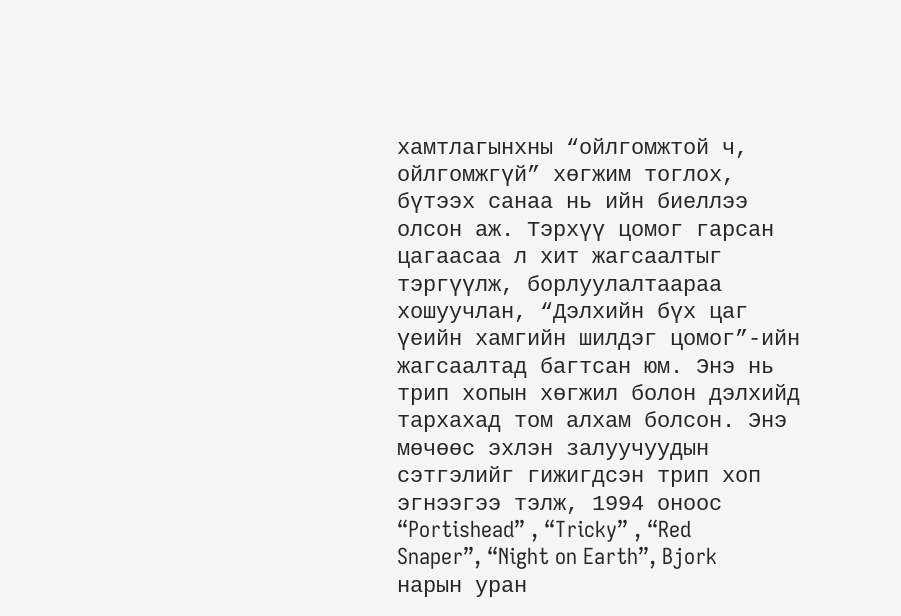хамтлагынхны “ойлгомжтой ч, ойлгомжгүй” хөгжим тоглох, бүтээх санаа нь ийн биеллээ олсон аж. Тэрхүү цомог гарсан цагаасаа л хит жагсаалтыг тэргүүлж, борлуулалтаараа хошуучлан, “Дэлхийн бүх цаг үеийн хамгийн шилдэг цомог”-ийн жагсаалтад багтсан юм. Энэ нь трип хопын хөгжил болон дэлхийд тархахад том алхам болсон. Энэ мөчөөс эхлэн залуучуудын сэтгэлийг гижигдсэн трип хоп эгнээгээ тэлж, 1994 оноос “Portishead” , “Tricky” , “Red Snaper”, “Night on Earth”, Bjork нарын уран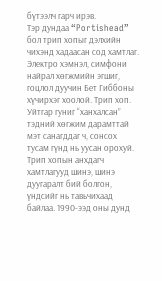бүтээлч гарч ирэв.
Тэр дундаа “Portishead” бол трип хопыг дэлхийн чихэнд хадаасан сод хамтлаг. Электро хэмнэл, симфони найрал хөгжмийн эгшиг, гоцлол дуучин Бет Гиббоны хүчирхэг хоолой. Трип хоп. Уйтгар гуниг “ханхалсан” тэдний хөгжим дарамттай мэт санагддаг ч, сонсох тусам гүнд нь уусан орохуй.
Трип хопын анхдагч хамтлагууд шинэ, шинэ дуугаралт бий болгон, үндсийг нь тавьчихаад байлаа. 1990-ээд оны дунд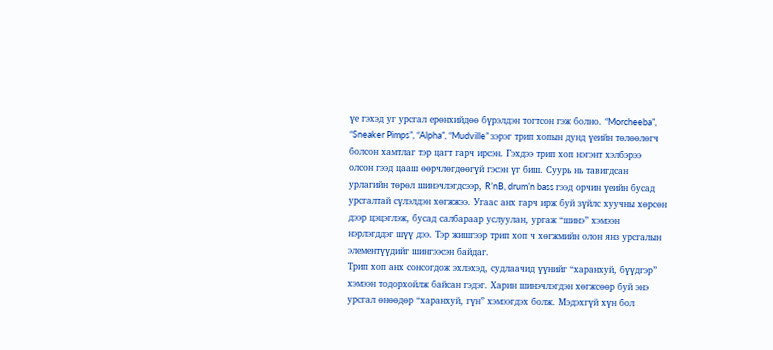үе гэхэд уг урсгал ерөнхийдөө бүрэлдэн тогтсон гэж болно. “Morcheeba”, “Sneaker Pimps”, “Alpha”, “Mudville” зэрэг трип хопын дунд үеийн төлөөлөгч болсон хамтлаг тэр цагт гарч ирсэн. Гэхдээ трип хоп нэгэнт хэлбэрээ олсон гээд цааш өөрчлөгдөөгүй гэсэн үг биш. Суурь нь тавигдсан урлагийн төрөл шинэчлэгдсээр, R’nB, drum’n bass гээд орчин үеийн бусад урсгалтай сүлэлдэн хөгжжээ. Угаас анх гарч ирж буй зүйлс хуучны хөрсөн дээр цэцэглэж, бусад салбараар услуулан, ургаж “шинэ” хэмээн нэрлэгддэг шүү дээ. Тэр жишгээр трип хоп ч хөгжмийн олон янз урсгалын элементүүдийг шингээсэн байдаг.
Трип хоп анх сонсогдож эхлэхэд, судлаачид үүнийг “харанхуй, бүүдгэр” хэмээн тодорхойлж байсан гэдэг. Харин шинэчлэгдэн хөгжсөөр буй энэ урсгал өнөөдөр “харанхуй, гүн” хэмээгдэх болж. Мэдэхгүй хүн бол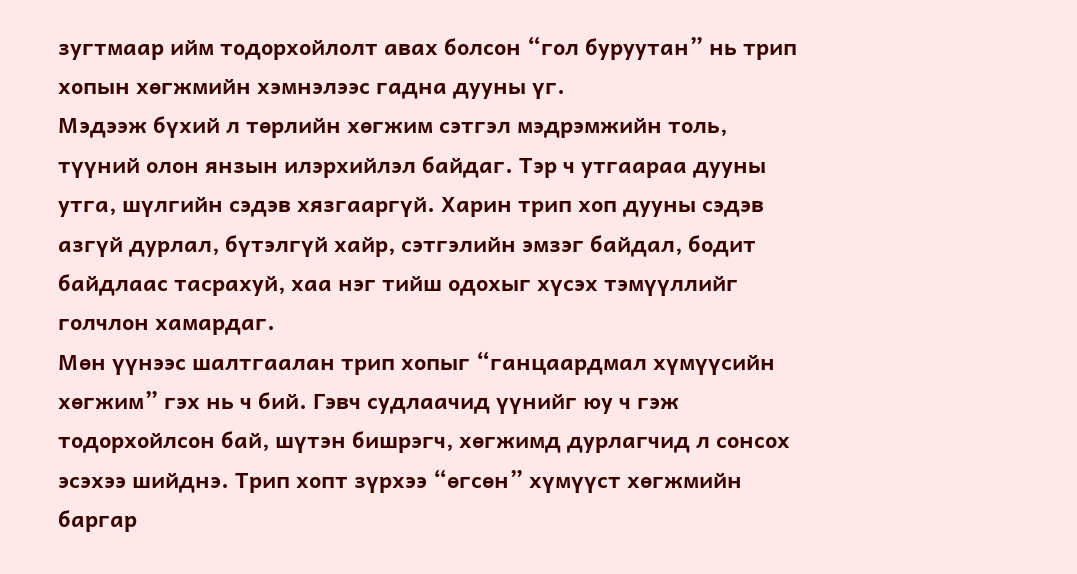зугтмаар ийм тодорхойлолт авах болсон “гол буруутан” нь трип хопын хөгжмийн хэмнэлээс гадна дууны үг.
Мэдээж бүхий л төрлийн хөгжим сэтгэл мэдрэмжийн толь, түүний олон янзын илэрхийлэл байдаг. Тэр ч утгаараа дууны утга, шүлгийн сэдэв хязгааргүй. Харин трип хоп дууны сэдэв азгүй дурлал, бүтэлгүй хайр, сэтгэлийн эмзэг байдал, бодит байдлаас тасрахуй, хаа нэг тийш одохыг хүсэх тэмүүллийг голчлон хамардаг.
Мөн үүнээс шалтгаалан трип хопыг “ганцаардмал хүмүүсийн хөгжим” гэх нь ч бий. Гэвч судлаачид үүнийг юу ч гэж тодорхойлсон бай, шүтэн бишрэгч, хөгжимд дурлагчид л сонсох эсэхээ шийднэ. Трип хопт зүрхээ “өгсөн” хүмүүст хөгжмийн баргар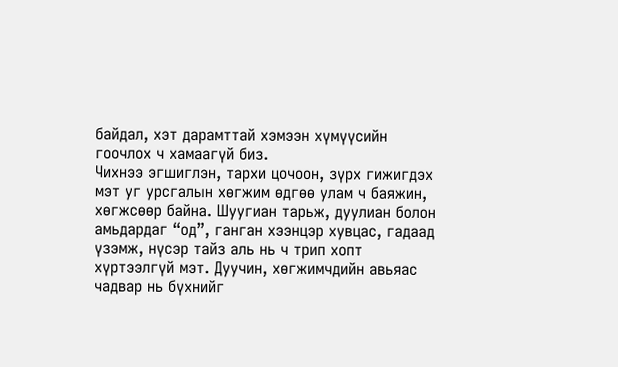байдал, хэт дарамттай хэмээн хүмүүсийн гоочлох ч хамаагүй биз.
Чихнээ эгшиглэн, тархи цочоон, зүрх гижигдэх мэт уг урсгалын хөгжим өдгөө улам ч баяжин, хөгжсөөр байна. Шуугиан тарьж, дуулиан болон амьдардаг “од”, ганган хээнцэр хувцас, гадаад үзэмж, нүсэр тайз аль нь ч трип хопт хүртээлгүй мэт. Дуучин, хөгжимчдийн авьяас чадвар нь бүхнийг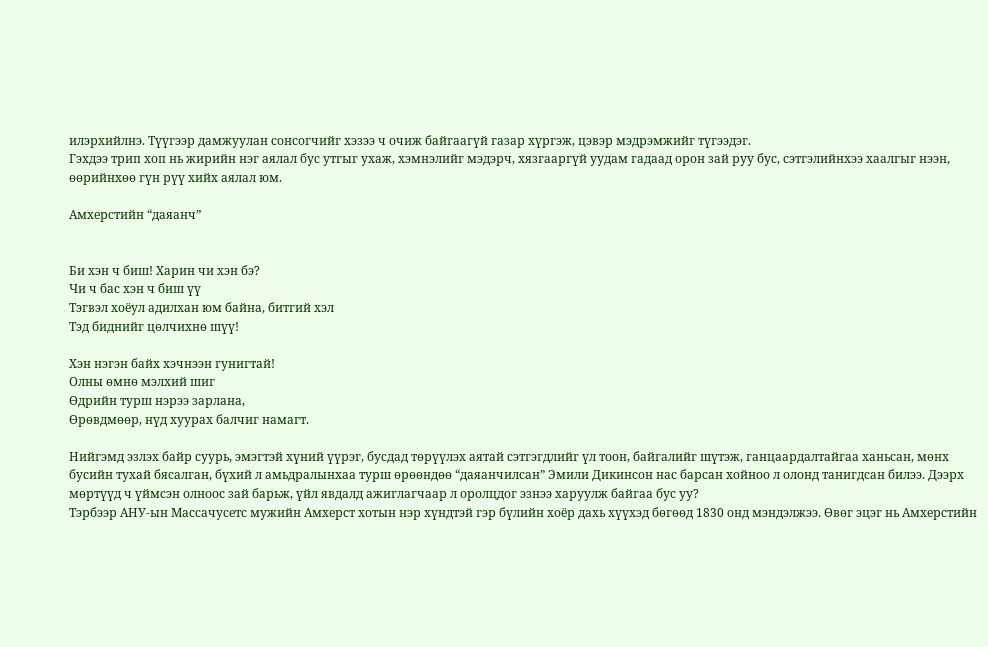илэрхийлнэ. Түүгээр дамжуулан сонсогчийг хэзээ ч очиж байгаагүй газар хүргэж, цэвэр мэдрэмжийг түгээдэг.
Гэхдээ трип хоп нь жирийн нэг аялал бус утгыг ухаж, хэмнэлийг мэдэрч, хязгааргүй уудам гадаад орон зай руу бус, сэтгэлийнхээ хаалгыг нээн, өөрийнхөө гүн рүү хийх аялал юм.

Амхерстийн “даяанч”


Би хэн ч биш! Харин чи хэн бэ?
Чи ч бас хэн ч биш үү
Тэгвэл хоёул адилхан юм байна, битгий хэл
Тэд биднийг цөлчихнө шүү!

Хэн нэгэн байх хэчнээн гунигтай!
Олны өмнө мэлхий шиг
Өдрийн турш нэрээ зарлана,
Өрөвдмөөр, нүд хуурах балчиг намагт.

Нийгэмд эзлэх байр суурь, эмэгтэй хүний үүрэг, бусдад төрүүлэх аятай сэтгэгдлийг үл тоон, байгалийг шүтэж, ганцаардалтайгаа ханьсан, мөнх бусийн тухай бясалган, бүхий л амьдралынхаа турш өрөөндөө “даяанчилсан” Эмили Дикинсон нас барсан хойноо л олонд танигдсан билээ. Дээрх мөртүүд ч үймсэн олноос зай барьж, үйл явдалд ажиглагчаар л оролцдог эзнээ харуулж байгаа бус уу?
Тэрбээр АНУ-ын Массачусетс мужийн Амхерст хотын нэр хүндтэй гэр бүлийн хоёр дахь хүүхэд бөгөөд 1830 онд мэндэлжээ. Өвөг эцэг нь Амхерстийн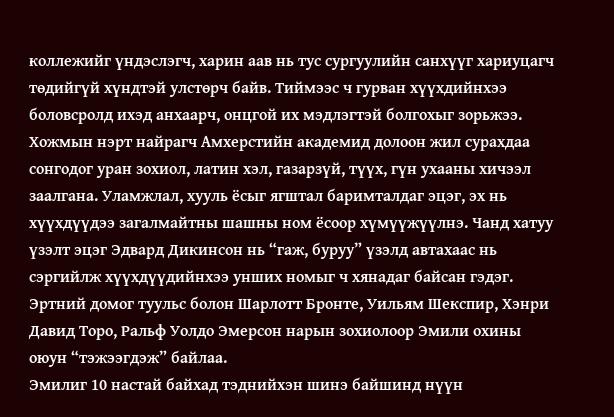коллежийг үндэслэгч, харин аав нь тус сургуулийн санхүүг хариуцагч төдийгүй хүндтэй улстөрч байв. Тиймээс ч гурван хүүхдийнхээ боловсролд ихэд анхаарч, онцгой их мэдлэгтэй болгохыг зорьжээ. Хожмын нэрт найрагч Амхерстийн академид долоон жил сурахдаа сонгодог уран зохиол, латин хэл, газарзүй, түүх, гүн ухааны хичээл заалгана. Уламжлал, хууль ёсыг ягштал баримталдаг эцэг, эх нь хүүхдүүдээ загалмайтны шашны ном ёсоор хүмүүжүүлнэ. Чанд хатуу үзэлт эцэг Эдвард Дикинсон нь “гаж, буруу” үзэлд автахаас нь сэргийлж хүүхдүүдийнхээ унших номыг ч хянадаг байсан гэдэг. Эртний домог туульс болон Шарлотт Бронте, Уильям Шекспир, Хэнри Давид Торо, Ральф Уолдо Эмерсон нарын зохиолоор Эмили охины оюун “тэжээгдэж” байлаа.
Эмилиг 10 настай байхад тэднийхэн шинэ байшинд нүүн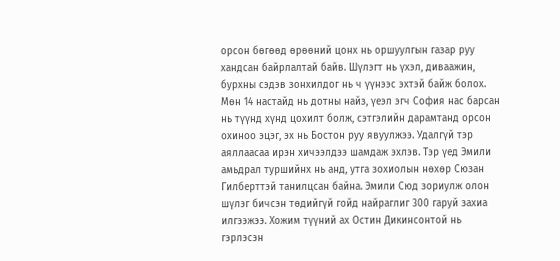орсон бөгөөд өрөөний цонх нь оршуулгын газар руу хандсан байрлалтай байв. Шүлэгт нь үхэл, диваажин, бурхны сэдэв зонхилдог нь ч үүнээс эхтэй байж болох. Мөн 14 настайд нь дотны найз, үеэл эгч София нас барсан нь түүнд хүнд цохилт болж, сэтгэлийн дарамтанд орсон охиноо эцэг, эх нь Бостон руу явуулжээ. Удалгүй тэр аяллаасаа ирэн хичээлдээ шамдаж эхлэв. Тэр үед Эмили амьдрал туршийнх нь анд, утга зохиолын нөхөр Сюзан Гилберттэй танилцсан байна. Эмили Сюд зориулж олон шүлэг бичсэн төдийгүй гойд найраглиг 300 гаруй захиа илгээжээ. Хожим түүний ах Остин Дикинсонтой нь гэрлэсэн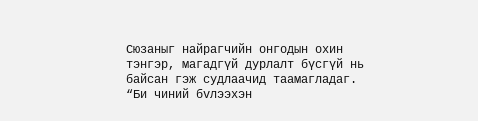Сюзаныг найрагчийн онгодын охин тэнгэр, магадгүй дурлалт бүсгүй нь байсан гэж судлаачид таамагладаг. “Би чиний бvлээхэн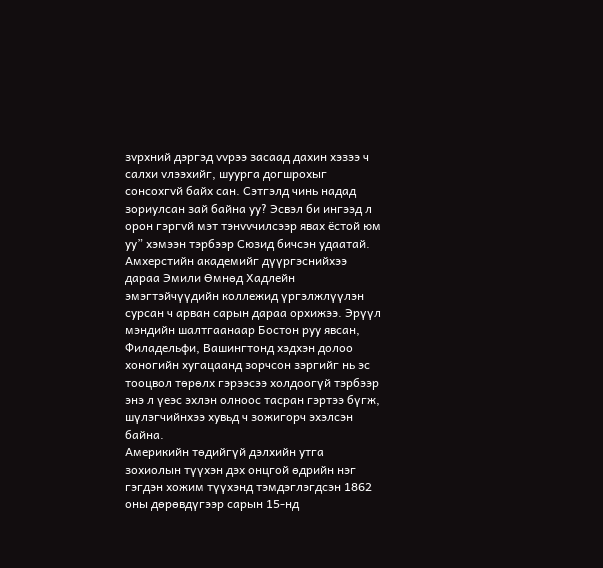зvрхний дэргэд vvрээ засаад дахин хэзээ ч салхи vлээхийг, шуурга догшрохыг сонсохгvй байх сан. Сэтгэлд чинь надад зориулсан зай байна уу? Эсвэл би ингээд л орон гэргvй мэт тэнvvчилсээр явах ёстой юм уу” хэмээн тэрбээр Сюзид бичсэн удаатай.
Амхерстийн академийг дүүргэснийхээ дараа Эмили Өмнөд Хадлейн эмэгтэйчүүдийн коллежид үргэлжлүүлэн сурсан ч арван сарын дараа орхижээ. Эрүүл мэндийн шалтгаанаар Бостон руу явсан, Филадельфи, Вашингтонд хэдхэн долоо хоногийн хугацаанд зорчсон зэргийг нь эс тооцвол төрөлх гэрээсээ холдоогүй тэрбээр энэ л үеэс эхлэн олноос тасран гэртээ бүгж, шүлэгчийнхээ хувьд ч зожигорч эхэлсэн байна.
Америкийн төдийгүй дэлхийн утга зохиолын түүхэн дэх онцгой өдрийн нэг гэгдэн хожим түүхэнд тэмдэглэгдсэн 1862 оны дөрөвдүгээр сарын 15-нд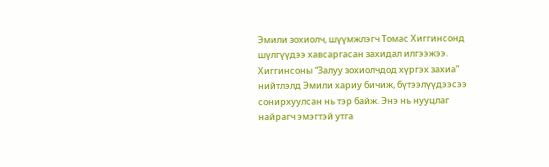Эмили зохиолч, шүүмжлэгч Томас Хиггинсонд шүлгүүдээ хавсаргасан захидал илгээжээ. Хиггинсоны “Залуу зохиолчдод хүргэх захиа” нийтлэлд Эмили хариу бичиж, бүтээлүүдээсээ сонирхуулсан нь тэр байж. Энэ нь нууцлаг найрагч эмэгтэй утга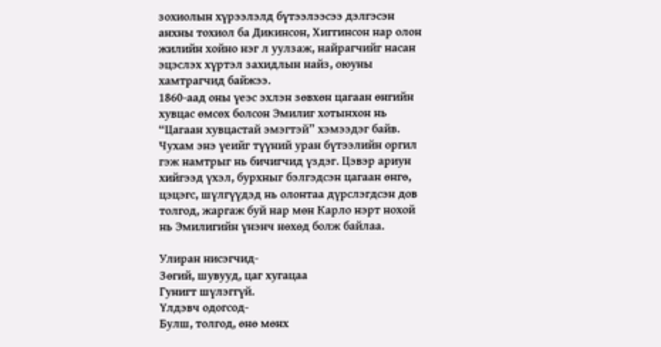зохиолын хүрээлэлд бүтээлээсээ дэлгэсэн анхны тохиол ба Дикинсон, Хиггинсон нар олон жилийн хойно нэг л уулзаж, найрагчийг насан эцэслэх хүртэл захидлын найз, оюуны хамтрагчид байжээ.
1860-аад оны үеэс эхлэн зөвхөн цагаан өнгийн хувцас өмсөх болсон Эмилиг хотынхон нь “Цагаан хувцастай эмэгтэй” хэмээдэг байв. Чухам энэ үеийг түүний уран бүтээлийн оргил гэж намтрыг нь бичигчид үздэг. Цэвэр ариун хийгээд үхэл, бурхныг бэлгэдсэн цагаан өнгө, цэцэгс, шүлгүүдэд нь олонтаа дүрслэгдсэн дов толгод, жаргаж буй нар мөн Карло нэрт нохой нь Эмилигийн үнэнч нөхөд болж байлаа.

Улиран нисэгчид-
Зөгий, шувууд, цаг хугацаа
Гунигт шүлэггүй.
Үлдэвч одогсод-
Булш, толгод, өнө мөнх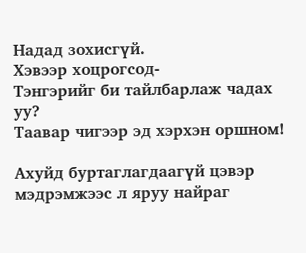Надад зохисгүй.
Хэвээр хоцрогсод-
Тэнгэрийг би тайлбарлаж чадах уу?
Таавар чигээр эд хэрхэн оршном!

Ахуйд буртаглагдаагүй цэвэр мэдрэмжээс л яруу найраг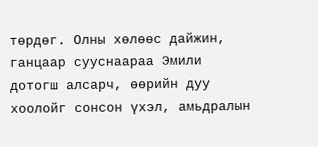төрдөг. Олны хөлөөс дайжин, ганцаар сууснаараа Эмили дотогш алсарч, өөрийн дуу хоолойг сонсон үхэл, амьдралын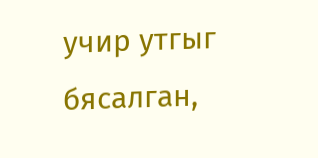учир утгыг бясалган,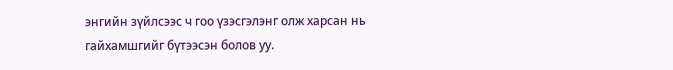энгийн зүйлсээс ч гоо үзэсгэлэнг олж харсан нь гайхамшгийг бүтээсэн болов уу.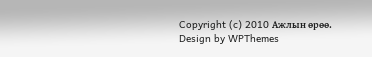Copyright (c) 2010 Ажлын өрөө. Design by WPThemes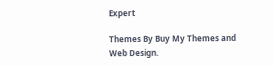Expert

Themes By Buy My Themes and Web Design.